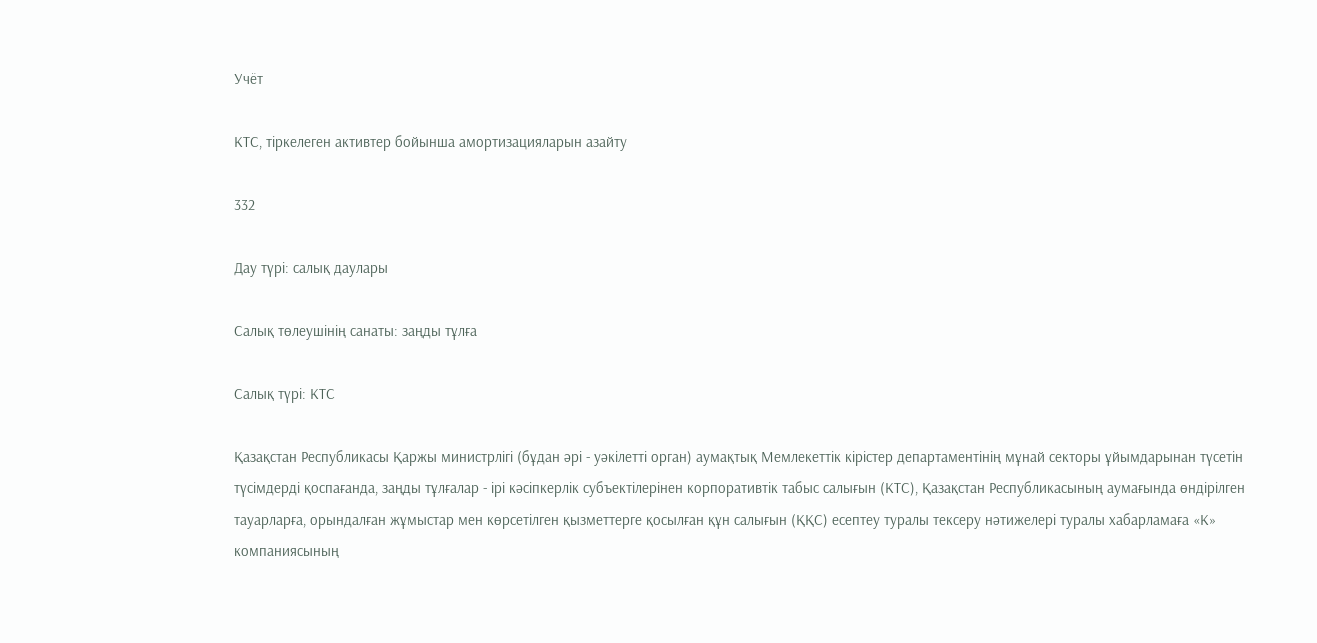Учёт

КТС, тіркелеген активтер бойынша амортизацияларын азайту

332

Дау түрі: салық даулары

Салық төлеушінің санаты: заңды тұлға

Салық түрі: КТС

Қазақстан Республикасы Қаржы министрлігі (бұдан әрі - уәкілетті орган) аумақтық Мемлекеттік кірістер департаментінің мұнай секторы ұйымдарынан түсетін түсімдерді қоспағанда, заңды тұлғалар - ірі кәсіпкерлік субъектілерінен корпоративтік табыс салығын (КТС), Қазақстан Республикасының аумағында өндірілген тауарларға, орындалған жұмыстар мен көрсетілген қызметтерге қосылған құн салығын (ҚҚС) есептеу туралы тексеру нәтижелері туралы хабарламаға «К» компаниясының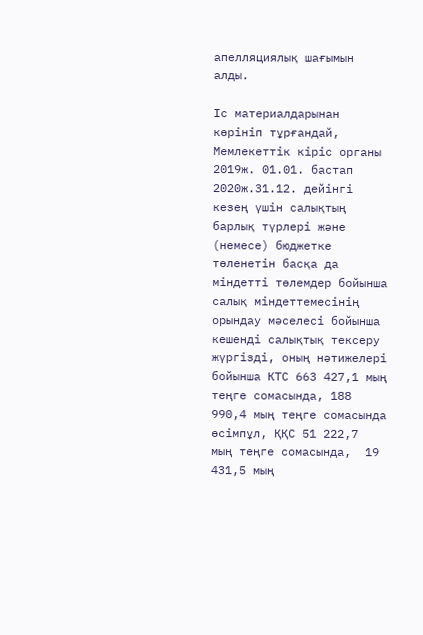апелляциялық шағымын алды.

Іс материалдарынан көрініп тұрғандай, Мемлекеттік кіріс органы 2019ж. 01.01. бастап 2020ж.31.12. дейінгі кезең үшін салықтың барлық түрлері және (немесе) бюджетке төленетін басқа да міндетті төлемдер бойынша салық міндеттемесінің орындау мәселесі бойынша кешенді салықтық тексеру жүргізді, оның нәтижелері бойынша КТС 663 427,1 мың теңге сомасында, 188 990,4 мың теңге сомасында өсімпұл, ҚҚС 51 222,7  мың теңге сомасында,  19 431,5 мың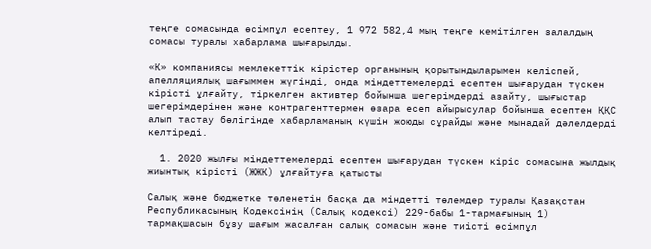теңге сомасында өсімпұл есептеу, 1 972 582,4 мың теңге кемітілген залалдың сомасы туралы хабарлама шығарылды.

«К» компаниясы мемлекеттік кірістер органының қорытындыларымен келіспей, апелляциялық шағыммен жүгінді, онда міндеттемелерді есептен шығарудан түскен кірісті ұлғайту, тіркелген активтер бойынша шегерімдерді азайту, шығыстар шегерімдерінен және контрагенттермен өзара есеп айырысулар бойынша есептен ҚҚС алып тастау бөлігінде хабарламаның күшін жоюды сұрайды және мынадай дәлелдерді келтіреді.

  1. 2020 жылғы міндеттемелерді есептен шығарудан түскен кіріс сомасына жылдық жиынтық кірісті (ЖЖК) ұлғайтуға қатысты

Салық және бюджетке төленетін басқа да міндетті төлемдер туралы Қазақстан Республикасының Кодексінің (Салық кодексі) 229-бабы 1-тармағының 1) тармақшасын бұзу шағым жасалған салық сомасын және тиісті өсімпұл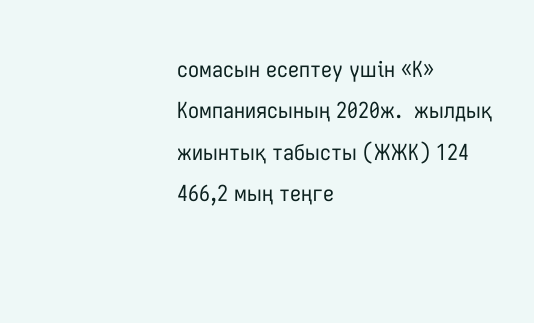сомасын есептеу үшін «К» Компаниясының 2020ж.  жылдық жиынтық табысты (ЖЖК) 124 466,2 мың теңге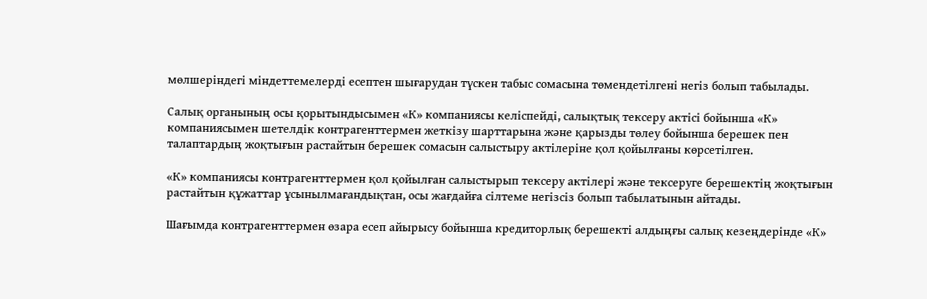мөлшеріндегі міндеттемелерді есептен шығарудан түскен табыс сомасына төмендетілгені негіз болып табылады.

Салық органының осы қорытындысымен «К» компаниясы келіспейді, салықтық тексеру актісі бойынша «К» компаниясымен шетелдік контрагенттермен жеткізу шарттарына және қарызды төлеу бойынша берешек пен талаптардың жоқтығын растайтын берешек сомасын салыстыру актілеріне қол қойылғаны көрсетілген.

«К» компаниясы контрагенттермен қол қойылған салыстырып тексеру актілері және тексеруге берешектің жоқтығын растайтын құжаттар ұсынылмағандықтан, осы жағдайға сілтеме негізсіз болып табылатынын айтады.

Шағымда контрагенттермен өзара есеп айырысу бойынша кредиторлық берешекті алдыңғы салық кезеңдерінде «К»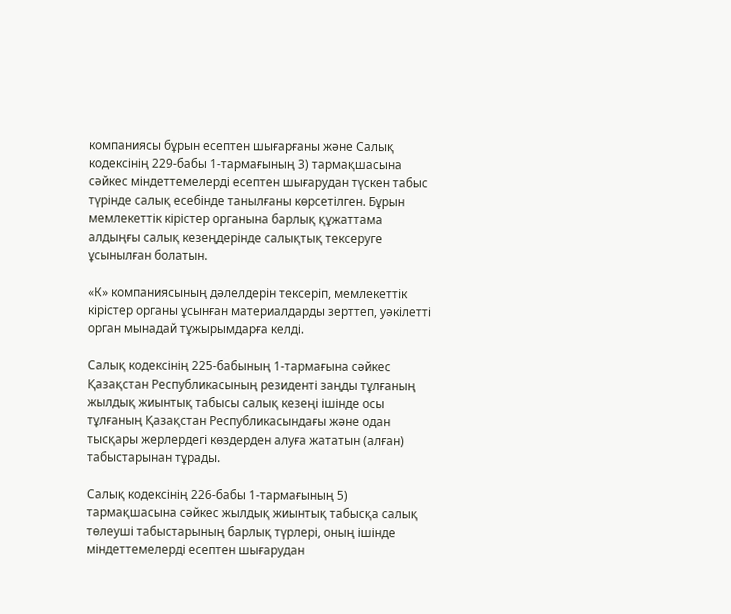компаниясы бұрын есептен шығарғаны және Салық кодексінің 229-бабы 1-тармағының 3) тармақшасына сәйкес міндеттемелерді есептен шығарудан түскен табыс түрінде салық есебінде танылғаны көрсетілген. Бұрын мемлекеттік кірістер органына барлық құжаттама алдыңғы салық кезеңдерінде салықтық тексеруге ұсынылған болатын.

«К» компаниясының дәлелдерін тексеріп, мемлекеттік кірістер органы ұсынған материалдарды зерттеп, уәкілетті орган мынадай тұжырымдарға келді.

Салық кодексінің 225-бабының 1-тармағына сәйкес Қазақстан Республикасының резиденті заңды тұлғаның жылдық жиынтық табысы салық кезеңі ішінде осы тұлғаның Қазақстан Республикасындағы және одан тысқары жерлердегі көздерден алуға жататын (алған) табыстарынан тұрады.

Салық кодексінің 226-бабы 1-тармағының 5) тармақшасына сәйкес жылдық жиынтық табысқа салық төлеуші табыстарының барлық түрлері, оның ішінде міндеттемелерді есептен шығарудан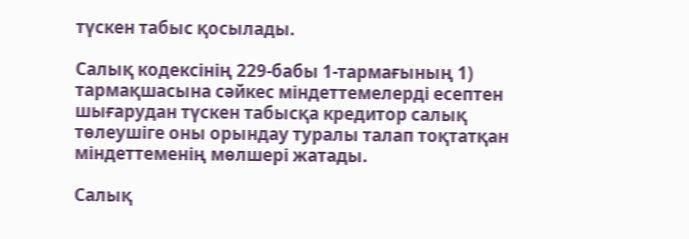түскен табыс қосылады.

Салық кодексінің 229-бабы 1-тармағының 1) тармақшасына сәйкес міндеттемелерді есептен шығарудан түскен табысқа кредитор салық төлеушіге оны орындау туралы талап тоқтатқан міндеттеменің мөлшері жатады.

Салық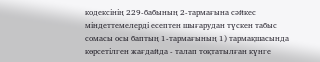кодексінің 229-бабының 2-тармағына сәйкес міндеттемелерді есептен шығарудан түскен табыс сомасы осы баптың 1-тармағының 1) тармақшасында көрсетілген жағдайда - талап тоқтатылған күнге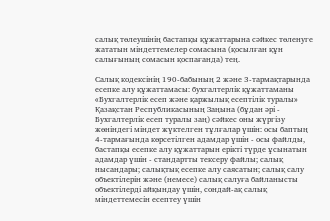салық төлеушінің бастапқы құжаттарына сәйкес төленуге жататын міндеттемелер сомасына (қосылған құн салығының сомасын қоспағанда) тең.

Салық кодексінің 190-бабының 2 және 3-тармақтарында есепке алу құжаттамасы: бухгалтерлік құжаттаманы «Бухгалтерлік есеп және қаржылық есептілік туралы» Қазақстан Республикасының Заңына (бұдан әрі - Бухгалтерлік есеп туралы заң) сәйкес оны жүргізу жөніндегі міндет жүктелген тұлғалар үшін: осы баптың 4-тармағында көрсетілген адамдар үшін - осы файлды, бастапқы есепке алу құжаттарын ерікті түрде ұсынатын адамдар үшін - стандартты тексеру файлы; салық нысандары; салықтық есепке алу саясатын; салық салу объектілерін және (немесе) салық салуға байланысты объектілерді айқындау үшін, сондай-ақ салық міндеттемесін есептеу үшін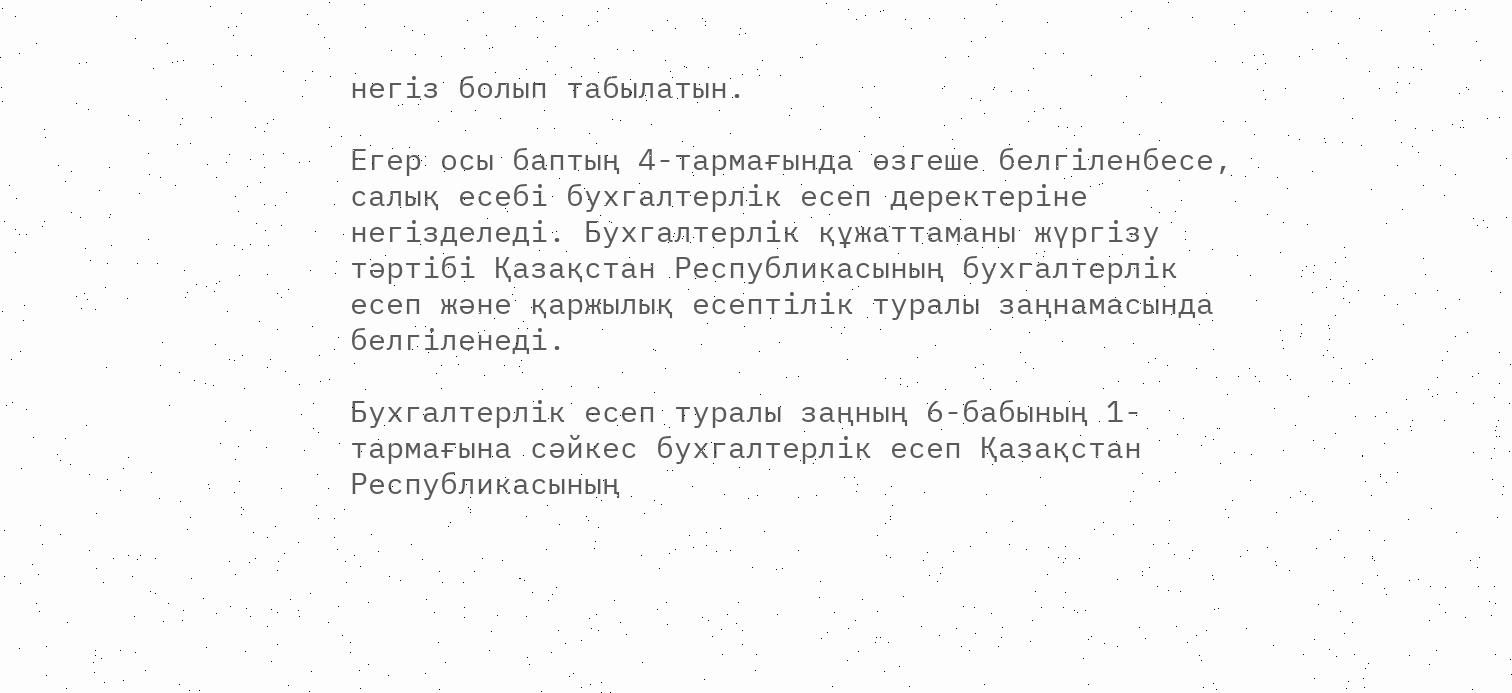негіз болып табылатын.

Егер осы баптың 4-тармағында өзгеше белгіленбесе, салық есебі бухгалтерлік есеп деректеріне негізделеді. Бухгалтерлік құжаттаманы жүргізу тәртібі Қазақстан Республикасының бухгалтерлік есеп және қаржылық есептілік туралы заңнамасында белгіленеді.

Бухгалтерлік есеп туралы заңның 6-бабының 1-тармағына сәйкес бухгалтерлік есеп Қазақстан Республикасының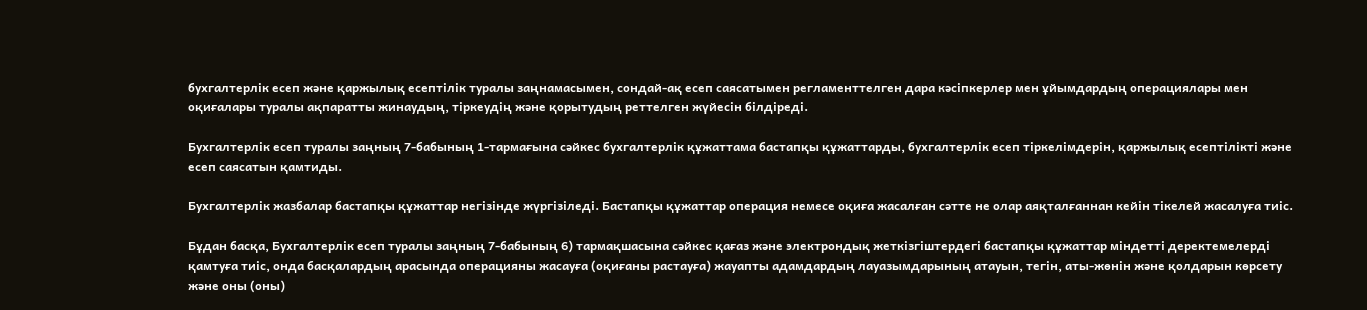бухгалтерлік есеп және қаржылық есептілік туралы заңнамасымен, сондай-ақ есеп саясатымен регламенттелген дара кәсіпкерлер мен ұйымдардың операциялары мен оқиғалары туралы ақпаратты жинаудың, тіркеудің және қорытудың реттелген жүйесін білдіреді.

Бухгалтерлік есеп туралы заңның 7-бабының 1-тармағына сәйкес бухгалтерлік құжаттама бастапқы құжаттарды, бухгалтерлік есеп тіркелімдерін, қаржылық есептілікті және есеп саясатын қамтиды.

Бухгалтерлік жазбалар бастапқы құжаттар негізінде жүргізіледі. Бастапқы құжаттар операция немесе оқиға жасалған сәтте не олар аяқталғаннан кейiн тiкелей жасалуға тиiс.

Бұдан басқа, Бухгалтерлік есеп туралы заңның 7-бабының 6) тармақшасына сәйкес қағаз және электрондық жеткізгіштердегі бастапқы құжаттар міндетті деректемелерді қамтуға тиіс, онда басқалардың арасында операцияны жасауға (оқиғаны растауға) жауапты адамдардың лауазымдарының атауын, тегін, аты-жөнін және қолдарын көрсету және оны (оны)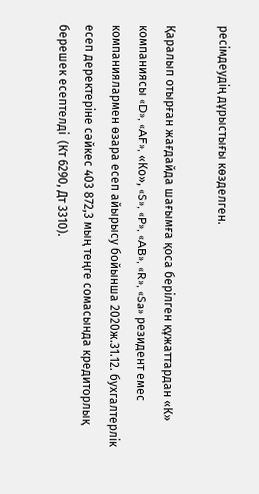ресімдеудің дұрыстығы көзделген.

Қаралып отырған жағдайда шағымға қоса берілген құжаттардан «К» компаниясы «D», «AF», «Ко», «S», «P», «AB», «R», «Sa» резидент емес компаниялармен өзара есеп айырысу бойынша 2020ж.31.12. бухгалтерлік есеп деректеріне сәйкес 403 872,3 мың теңге сомасында кредиторлық берешек есептелді  (Кт 6290, Дт 3310).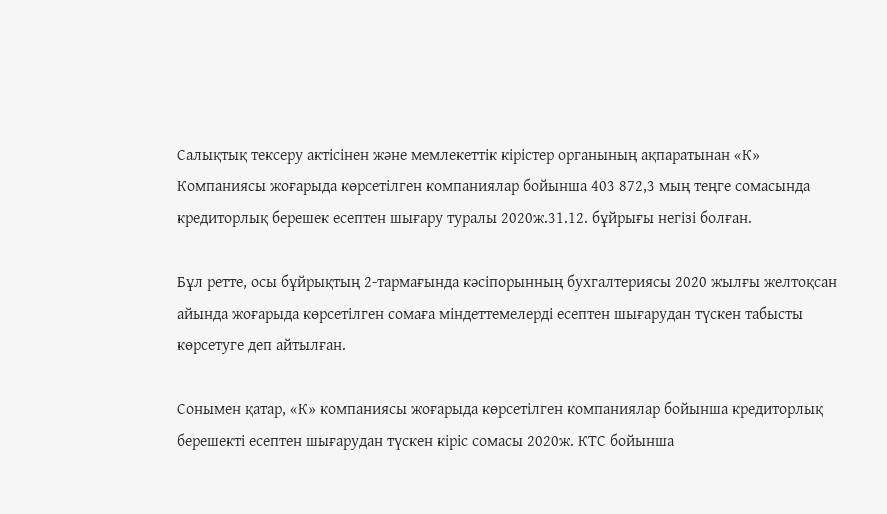Салықтық тексеру актісінен және мемлекеттік кірістер органының ақпаратынан «К» Компаниясы жоғарыда көрсетілген компаниялар бойынша 403 872,3 мың теңге сомасында кредиторлық берешек есептен шығару туралы 2020ж.31.12. бұйрығы негізі болған.

Бұл ретте, осы бұйрықтың 2-тармағында кәсіпорынның бухгалтериясы 2020 жылғы желтоқсан айында жоғарыда көрсетілген сомаға міндеттемелерді есептен шығарудан түскен табысты көрсетуге деп айтылған.

Сонымен қатар, «К» компаниясы жоғарыда көрсетілген компаниялар бойынша кредиторлық берешекті есептен шығарудан түскен кіріс сомасы 2020ж. КТС бойынша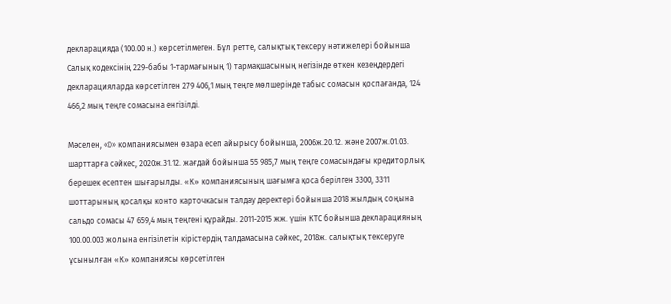декларацияда (100.00 н.) көрсетілмеген. Бұл ретте, салықтық тексеру нәтижелері бойынша Салық кодексінің 229-бабы 1-тармағының 1) тармақшасының негізінде өткен кезеңдердегі декларацияларда көрсетілген 279 406,1 мың теңге мөлшерінде табыс сомасын қоспағанда, 124 466,2 мың теңге сомасына енгізілді.

Мәселен, «D» компаниясымен өзара есеп айырысу бойынша, 2006ж.20.12. және 2007ж.01.03. шарттарға сәйкес, 2020ж.31.12. жағдай бойынша 55 985,7 мың теңге сомасындағы кредиторлық берешек есептен шығарылды. «К» компаниясының шағымға қоса берілген 3300, 3311 шоттарының қосалқы конто карточкасын талдау деректері бойынша 2018 жылдың соңына сальдо сомасы 47 659,4 мың теңгені құрайды. 2011-2015 жж. үшін КТС бойынша декларацияның 100.00.003 жолына енгізілетін кірістердің талдамасына сәйкес, 2018ж. салықтық тексеруге ұсынылған «К» компаниясы көрсетілген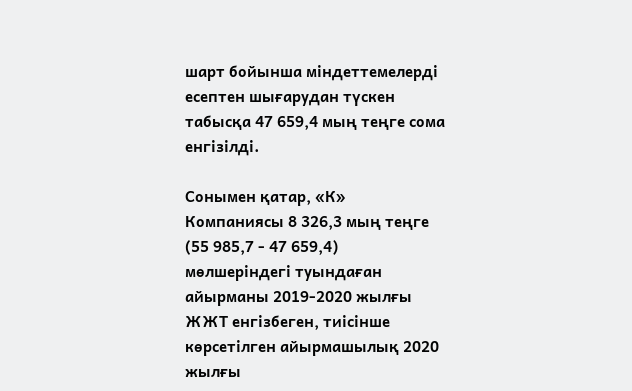шарт бойынша міндеттемелерді есептен шығарудан түскен табысқа 47 659,4 мың теңге сома енгізілді.

Сонымен қатар, «К» Компаниясы 8 326,3 мың теңге (55 985,7 - 47 659,4) мөлшеріндегі туындаған айырманы 2019-2020 жылғы ЖЖТ енгізбеген, тиісінше көрсетілген айырмашылық 2020 жылғы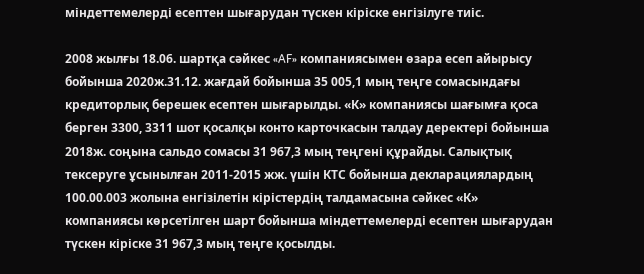міндеттемелерді есептен шығарудан түскен кіріске енгізілуге тиіс.

2008 жылғы 18.06. шартқа сәйкес «AF» компаниясымен өзара есеп айырысу бойынша 2020ж.31.12. жағдай бойынша 35 005,1 мың теңге сомасындағы кредиторлық берешек есептен шығарылды. «К» компаниясы шағымға қоса берген 3300, 3311 шот қосалқы конто карточкасын талдау деректері бойынша 2018ж. соңына сальдо сомасы 31 967,3 мың теңгені құрайды. Салықтық тексеруге ұсынылған 2011-2015 жж. үшін КТС бойынша декларациялардың 100.00.003 жолына енгізілетін кірістердің талдамасына сәйкес «К» компаниясы көрсетілген шарт бойынша міндеттемелерді есептен шығарудан түскен кіріске 31 967,3 мың теңге қосылды.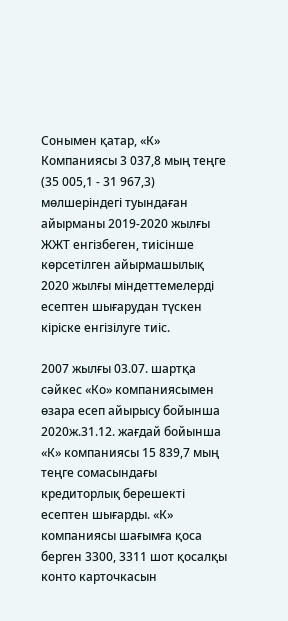Сонымен қатар, «К» Компаниясы 3 037,8 мың теңге (35 005,1 - 31 967,3) мөлшеріндегі туындаған айырманы 2019-2020 жылғы ЖЖТ енгізбеген, тиісінше көрсетілген айырмашылық 2020 жылғы міндеттемелерді есептен шығарудан түскен кіріске енгізілуге тиіс.

2007 жылғы 03.07. шартқа сәйкес «Ко» компаниясымен өзара есеп айырысу бойынша 2020ж.31.12. жағдай бойынша «К» компаниясы 15 839,7 мың теңге сомасындағы кредиторлық берешекті есептен шығарды. «К» компаниясы шағымға қоса берген 3300, 3311 шот қосалқы конто карточкасын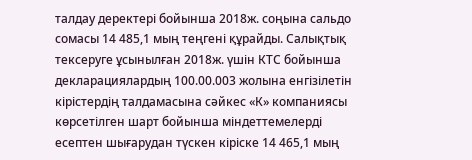талдау деректері бойынша 2018ж. соңына сальдо сомасы 14 485,1 мың теңгені құрайды. Салықтық тексеруге ұсынылған 2018ж. үшін КТС бойынша декларациялардың 100.00.003 жолына енгізілетін кірістердің талдамасына сәйкес «К» компаниясы көрсетілген шарт бойынша міндеттемелерді есептен шығарудан түскен кіріске 14 465,1 мың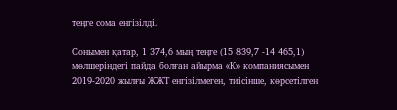теңге сома енгізілді.

Сонымен қатар, 1 374,6 мың теңге (15 839,7 -14 465,1) мөлшеріндегі пайда болған айырма «К» компаниясымен 2019-2020 жылғы ЖЖТ енгізілмеген, тиісінше, көрсетілген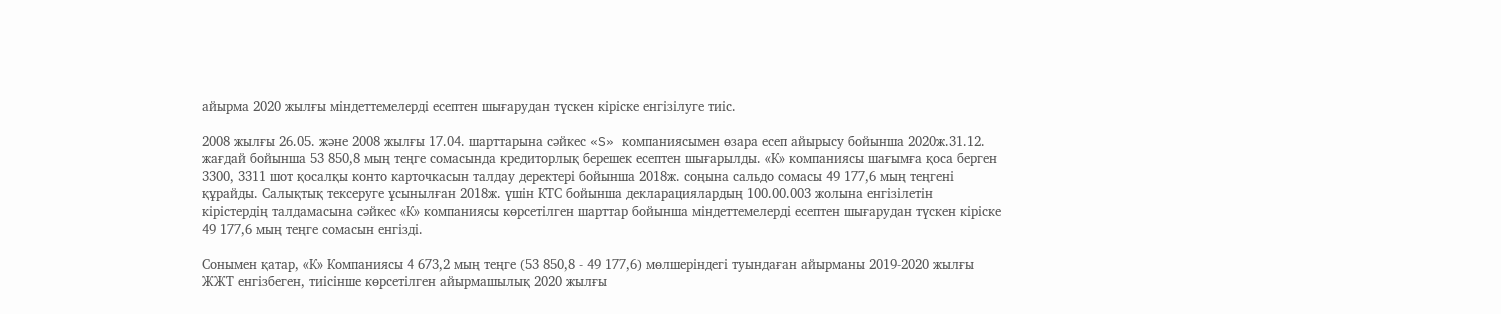айырма 2020 жылғы міндеттемелерді есептен шығарудан түскен кіріске енгізілуге тиіс.

2008 жылғы 26.05. және 2008 жылғы 17.04. шарттарына сәйкес «S» компаниясымен өзара есеп айырысу бойынша 2020ж.31.12. жағдай бойынша 53 850,8 мың теңге сомасында кредиторлық берешек есептен шығарылды. «К» компаниясы шағымға қоса берген 3300, 3311 шот қосалқы конто карточкасын талдау деректері бойынша 2018ж. соңына сальдо сомасы 49 177,6 мың теңгені құрайды. Салықтық тексеруге ұсынылған 2018ж. үшін КТС бойынша декларациялардың 100.00.003 жолына енгізілетін кірістердің талдамасына сәйкес «К» компаниясы көрсетілген шарттар бойынша міндеттемелерді есептен шығарудан түскен кіріске 49 177,6 мың теңге сомасын енгізді.

Сонымен қатар, «К» Компаниясы 4 673,2 мың теңге (53 850,8 - 49 177,6) мөлшеріндегі туындаған айырманы 2019-2020 жылғы ЖЖТ енгізбеген, тиісінше көрсетілген айырмашылық 2020 жылғы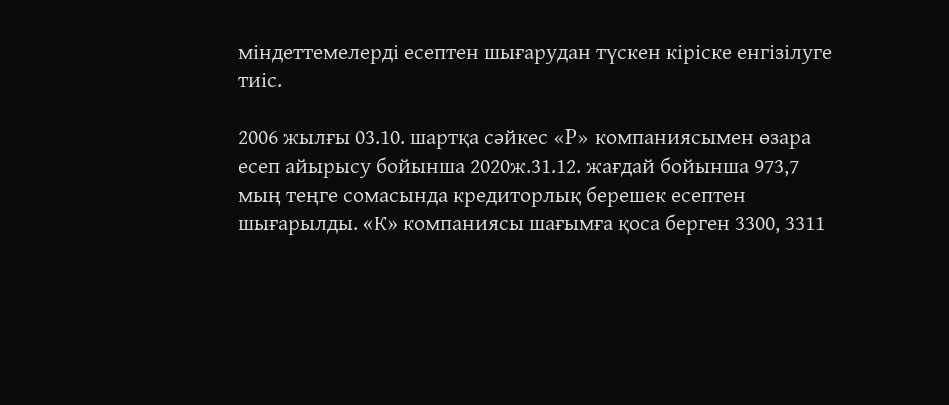міндеттемелерді есептен шығарудан түскен кіріске енгізілуге тиіс.

2006 жылғы 03.10. шартқа сәйкес «P» компаниясымен өзара есеп айырысу бойынша 2020ж.31.12. жағдай бойынша 973,7 мың теңге сомасында кредиторлық берешек есептен шығарылды. «К» компаниясы шағымға қоса берген 3300, 3311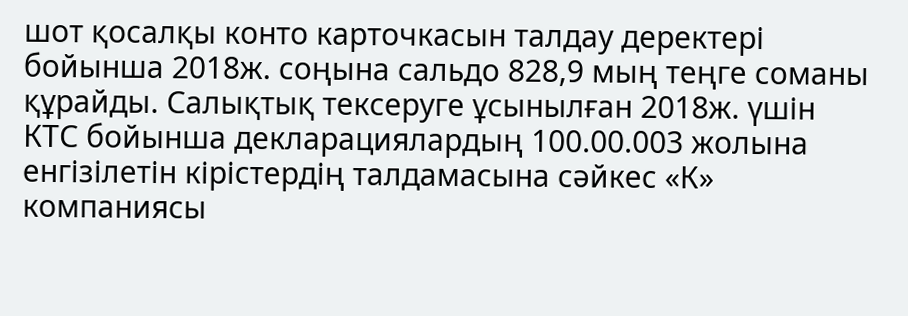шот қосалқы конто карточкасын талдау деректері бойынша 2018ж. соңына сальдо 828,9 мың теңге соманы құрайды. Салықтық тексеруге ұсынылған 2018ж. үшін КТС бойынша декларациялардың 100.00.003 жолына енгізілетін кірістердің талдамасына сәйкес «К» компаниясы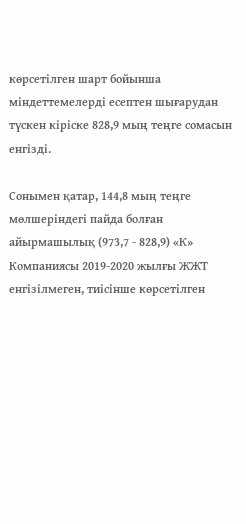көрсетілген шарт бойынша міндеттемелерді есептен шығарудан түскен кіріске 828,9 мың теңге сомасын енгізді.

Сонымен қатар, 144,8 мың теңге мөлшеріндегі пайда болған айырмашылық (973,7 - 828,9) «К» Компаниясы 2019-2020 жылғы ЖЖТ енгізілмеген, тиісінше көрсетілген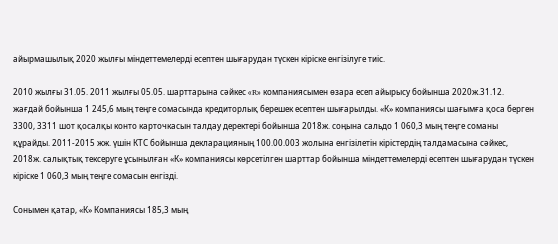айырмашылық 2020 жылғы міндеттемелерді есептен шығарудан түскен кіріске енгізілуге тиіс.

2010 жылғы 31.05. 2011 жылғы 05.05. шарттарына сәйкес «R» компаниясымен өзара есеп айырысу бойынша 2020ж.31.12. жағдай бойынша 1 245,6 мың теңге сомасында кредиторлық берешек есептен шығарылды. «К» компаниясы шағымға қоса берген 3300, 3311 шот қосалқы конто карточкасын талдау деректері бойынша 2018ж. соңына сальдо 1 060,3 мың теңге соманы құрайды. 2011-2015 жж. үшін КТС бойынша декларацияның 100.00.003 жолына енгізілетін кірістердің талдамасына сәйкес, 2018ж. салықтық тексеруге ұсынылған «К» компаниясы көрсетілген шарттар бойынша міндеттемелерді есептен шығарудан түскен кіріске 1 060,3 мың теңге сомасын енгізді.

Сонымен қатар, «К» Компаниясы 185,3 мың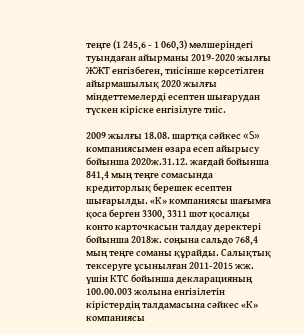теңге (1 245,6 - 1 060,3) мөлшеріндегі туындаған айырманы 2019-2020 жылғы ЖЖТ енгізбеген, тиісінше көрсетілген айырмашылық 2020 жылғы міндеттемелерді есептен шығарудан түскен кіріске енгізілуге тиіс.

2009 жылғы 18.08. шартқа сәйкес «S» компаниясымен өзара есеп айырысу бойынша 2020ж.31.12. жағдай бойынша 841,4 мың теңге сомасында кредиторлық берешек есептен шығарылды. «К» компаниясы шағымға қоса берген 3300, 3311 шот қосалқы конто карточкасын талдау деректері бойынша 2018ж. соңына сальдо 768,4 мың теңге соманы құрайды. Салықтық тексеруге ұсынылған 2011-2015 жж. үшін КТС бойынша декларацияның 100.00.003 жолына енгізілетін кірістердің талдамасына сәйкес «К» компаниясы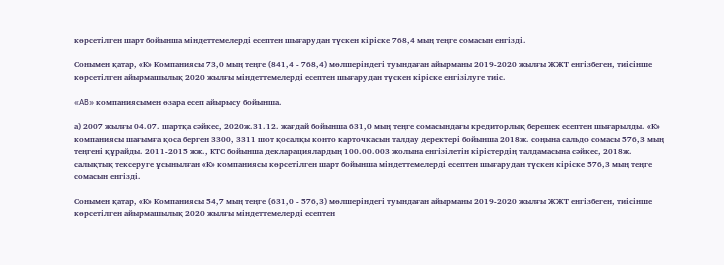көрсетілген шарт бойынша міндеттемелерді есептен шығарудан түскен кіріске 768,4 мың теңге сомасын енгізді.

Сонымен қатар, «К» Компаниясы 73,0 мың теңге (841,4 - 768,4) мөлшеріндегі туындаған айырманы 2019-2020 жылғы ЖЖТ енгізбеген, тиісінше көрсетілген айырмашылық 2020 жылғы міндеттемелерді есептен шығарудан түскен кіріске енгізілуге тиіс.

«AB» компаниясымен өзара есеп айырысу бойынша.

а) 2007 жылғы 04.07. шартқа сәйкес, 2020ж.31.12. жағдай бойынша 631,0 мың теңге сомасындағы кредиторлық берешек есептен шығарылды. «К» компаниясы шағымға қоса берген 3300, 3311 шот қосалқы конто карточкасын талдау деректері бойынша 2018ж. соңына сальдо сомасы 576,3 мың теңгені құрайды. 2011-2015 жж., КТС бойынша декларациялардың 100.00.003 жолына енгізілетін кірістердің талдамасына сәйкес, 2018ж. салықтық тексеруге ұсынылған «К» компаниясы көрсетілген шарт бойынша міндеттемелерді есептен шығарудан түскен кіріске 576,3 мың теңге сомасын енгізді.

Сонымен қатар, «К» Компаниясы 54,7 мың теңге (631,0 - 576,3) мөлшеріндегі туындаған айырманы 2019-2020 жылғы ЖЖТ енгізбеген, тиісінше көрсетілген айырмашылық 2020 жылғы міндеттемелерді есептен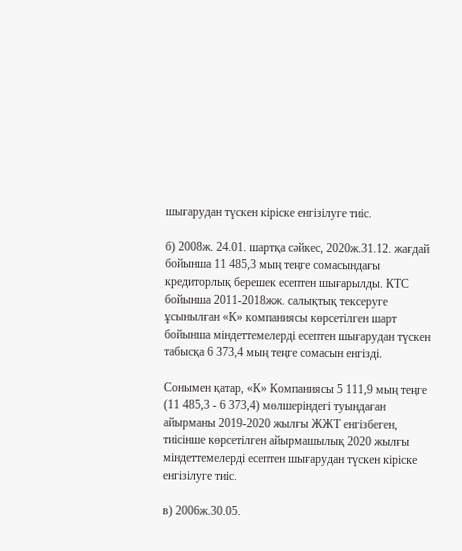шығарудан түскен кіріске енгізілуге тиіс.

б) 2008ж. 24.01. шартқа сәйкес, 2020ж.31.12. жағдай бойынша 11 485,3 мың теңге сомасындағы кредиторлық берешек есептен шығарылды. КТС бойынша 2011-2018жж. салықтық тексеруге ұсынылған «К» компаниясы көрсетілген шарт бойынша міндеттемелерді есептен шығарудан түскен табысқа 6 373,4 мың теңге сомасын енгізді.

Сонымен қатар, «К» Компаниясы 5 111,9 мың теңге (11 485,3 - 6 373,4) мөлшеріндегі туындаған айырманы 2019-2020 жылғы ЖЖТ енгізбеген, тиісінше көрсетілген айырмашылық 2020 жылғы міндеттемелерді есептен шығарудан түскен кіріске енгізілуге тиіс.

в) 2006ж.30.05.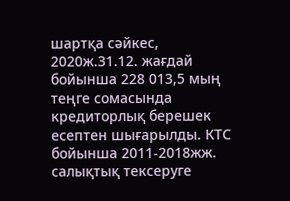шартқа сәйкес, 2020ж.31.12. жағдай бойынша 228 013,5 мың теңге сомасында кредиторлық берешек есептен шығарылды. КТС бойынша 2011-2018жж. салықтық тексеруге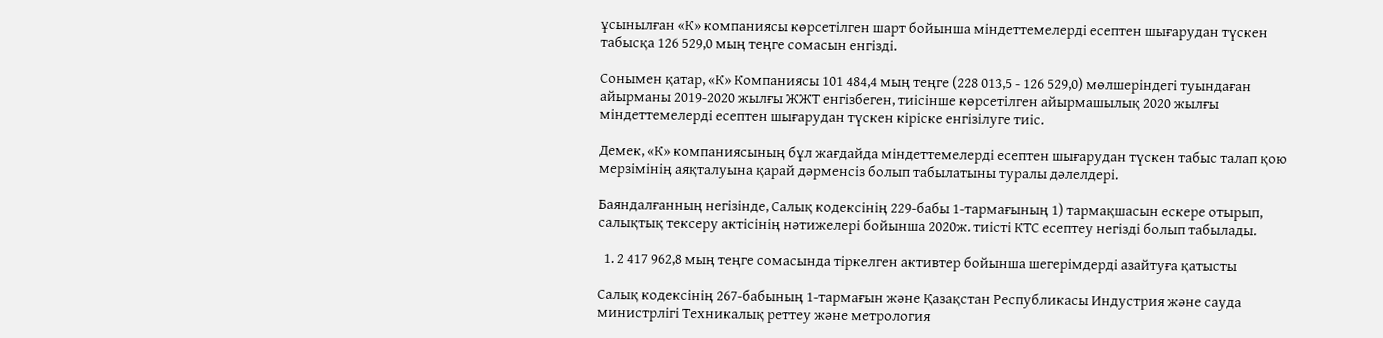ұсынылған «К» компаниясы көрсетілген шарт бойынша міндеттемелерді есептен шығарудан түскен табысқа 126 529,0 мың теңге сомасын енгізді.

Сонымен қатар, «К» Компаниясы 101 484,4 мың теңге (228 013,5 - 126 529,0) мөлшеріндегі туындаған айырманы 2019-2020 жылғы ЖЖТ енгізбеген, тиісінше көрсетілген айырмашылық 2020 жылғы міндеттемелерді есептен шығарудан түскен кіріске енгізілуге тиіс.

Демек, «К» компаниясының бұл жағдайда міндеттемелерді есептен шығарудан түскен табыс талап қою мерзімінің аяқталуына қарай дәрменсіз болып табылатыны туралы дәлелдері.

Баяндалғанның негізінде, Салық кодексінің 229-бабы 1-тармағының 1) тармақшасын ескере отырып, салықтық тексеру актісінің нәтижелері бойынша 2020ж. тиісті КТС есептеу негізді болып табылады.

  1. 2 417 962,8 мың теңге сомасында тіркелген активтер бойынша шегерімдерді азайтуға қатысты

Салық кодексінің 267-бабының 1-тармағын және Қазақстан Республикасы Индустрия және сауда министрлігі Техникалық реттеу және метрология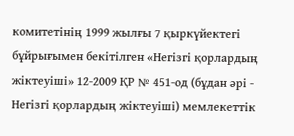комитетінің 1999 жылғы 7 қыркүйектегі бұйрығымен бекітілген «Негізгі қорлардың жіктеуіші» 12-2009 ҚР № 451-од (бұдан әрі - Негізгі қорлардың жіктеуіші) мемлекеттік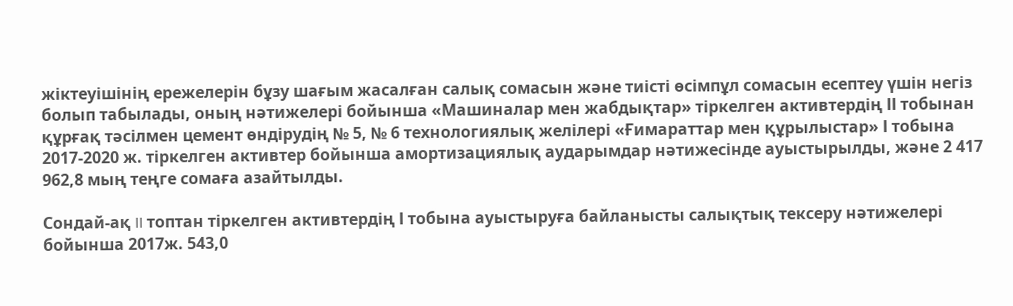жіктеуішінің ережелерін бұзу шағым жасалған салық сомасын және тиісті өсімпұл сомасын есептеу үшін негіз болып табылады, оның нәтижелері бойынша «Машиналар мен жабдықтар» тіркелген активтердің ІІ тобынан құрғақ тәсілмен цемент өндірудің № 5, № 6 технологиялық желілері «Ғимараттар мен құрылыстар» І тобына 2017-2020 ж. тіркелген активтер бойынша амортизациялық аударымдар нәтижесінде ауыстырылды, және 2 417 962,8 мың теңге сомаға азайтылды.

Сондай-ақ II топтан тіркелген активтердің І тобына ауыстыруға байланысты салықтық тексеру нәтижелері бойынша 2017ж. 543,0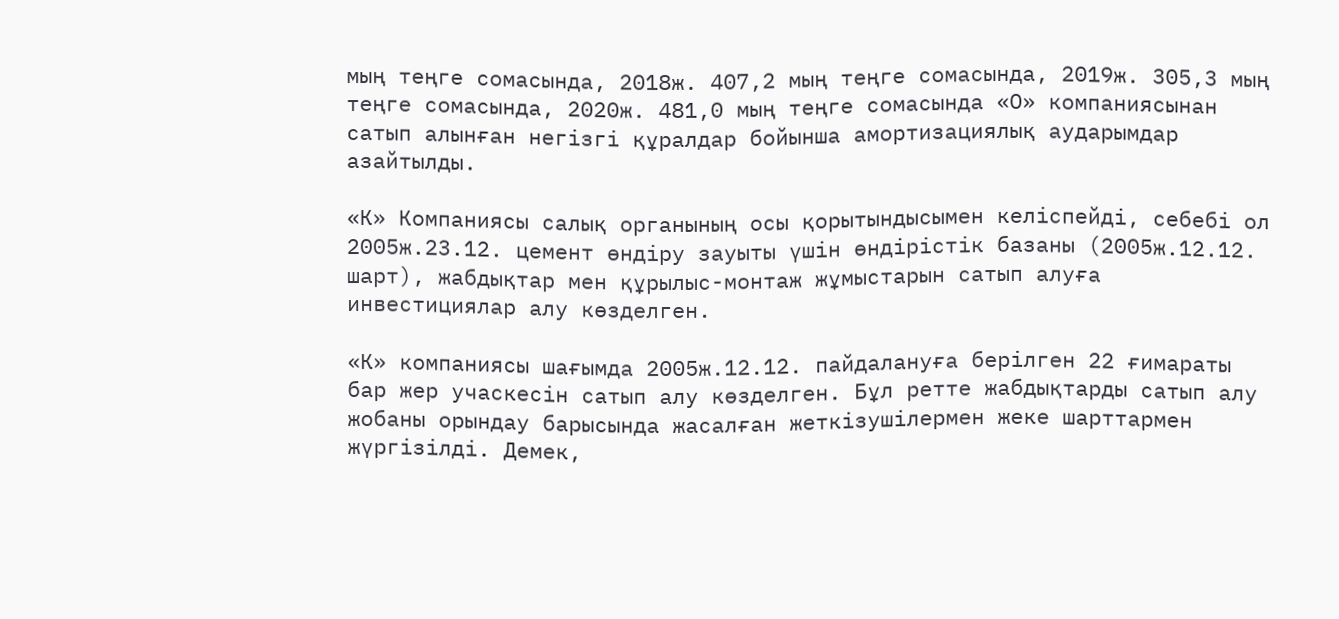мың теңге сомасында, 2018ж. 407,2 мың теңге сомасында, 2019ж. 305,3 мың теңге сомасында, 2020ж. 481,0 мың теңге сомасында «О» компаниясынан сатып алынған негізгі құралдар бойынша амортизациялық аударымдар азайтылды.

«К» Компаниясы салық органының осы қорытындысымен келіспейді, себебі ол 2005ж.23.12. цемент өндiру зауыты үшiн өндiрiстiк базаны (2005ж.12.12. шарт), жабдықтар мен құрылыс-монтаж жұмыстарын сатып алуға инвестициялар алу көзделген.

«К» компаниясы шағымда 2005ж.12.12. пайдалануға берілген 22 ғимараты бар жер учаскесін сатып алу көзделген. Бұл ретте жабдықтарды сатып алу жобаны орындау барысында жасалған жеткізушілермен жеке шарттармен жүргізілді. Демек,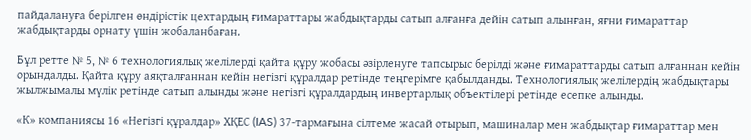пайдалануға берілген өндірістік цехтардың ғимараттары жабдықтарды сатып алғанға дейін сатып алынған, яғни ғимараттар жабдықтарды орнату үшін жобаланбаған.

Бұл ретте № 5, № 6 технологиялық желілерді қайта құру жобасы әзірленуге тапсырыс берілді және ғимараттарды сатып алғаннан кейін орындалды. Қайта құру аяқталғаннан кейін негізгі құралдар ретінде теңгерімге қабылданды. Технологиялық желілердің жабдықтары жылжымалы мүлік ретінде сатып алынды және негізгі құралдардың инвертарлық объектілері ретінде есепке алынды.

«К» компаниясы 16 «Негізгі құралдар» ХҚЕС (IAS) 37-тармағына сілтеме жасай отырып, машиналар мен жабдықтар ғимараттар мен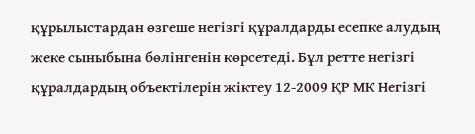құрылыстардан өзгеше негізгі құралдарды есепке алудың жеке сыныбына бөлінгенін көрсетеді. Бұл ретте негізгі құралдардың объектілерін жіктеу 12-2009 ҚР МК Негізгі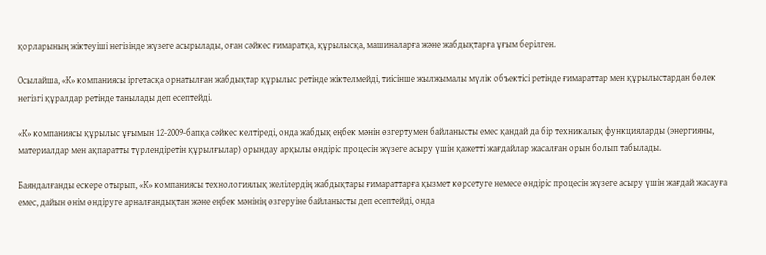қорларының жіктеуіші негізінде жүзеге асырылады, оған сәйкес ғимаратқа, құрылысқа, машиналарға және жабдықтарға ұғым берілген.

Осылайша, «К» компаниясы іргетасқа орнатылған жабдықтар құрылыс ретінде жіктелмейді, тиісінше жылжымалы мүлік объектісі ретінде ғимараттар мен құрылыстардан бөлек негізгі құралдар ретінде танылады деп есептейді.

«К» компаниясы құрылыс ұғымын 12-2009-бапқа сәйкес келтіреді, онда жабдық еңбек мәнін өзгертумен байланысты емес қандай да бір техникалық функцияларды (энергияны, материалдар мен ақпаратты түрлендіретін құрылғылар) орындау арқылы өндіріс процесін жүзеге асыру үшін қажетті жағдайлар жасалған орын болып табылады.

Баяндалғанды ескере отырып, «К» компаниясы технологиялық желілердің жабдықтары ғимараттарға қызмет көрсетуге немесе өндіріс процесін жүзеге асыру үшін жағдай жасауға емес, дайын өнім өндіруге арналғандықтан және еңбек мәнінің өзгеруіне байланысты деп есептейді, онда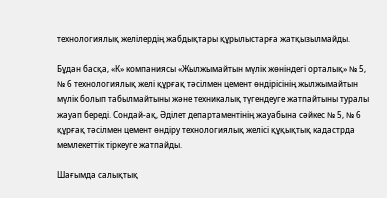технологиялық желілердің жабдықтары құрылыстарға жатқызылмайды.

Бұдан басқа, «К» компаниясы «Жылжымайтын мүлік жөніндегі орталық» № 5, № 6 технологиялық желі құрғақ тәсілмен цемент өндірісінің жылжымайтын мүлік болып табылмайтыны және техникалық түгендеуге жатпайтыны туралы жауап береді. Сондай-ақ, Әділет департаментінің жауабына сәйкес № 5, № 6 құрғақ тәсілмен цемент өндіру технологиялық желісі құқықтық кадастрда мемлекеттік тіркеуге жатпайды.

Шағымда салықтық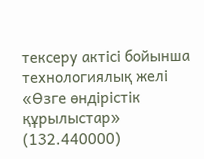тексеру актісі бойынша технологиялық желі «Өзге өндірістік құрылыстар» (132.440000)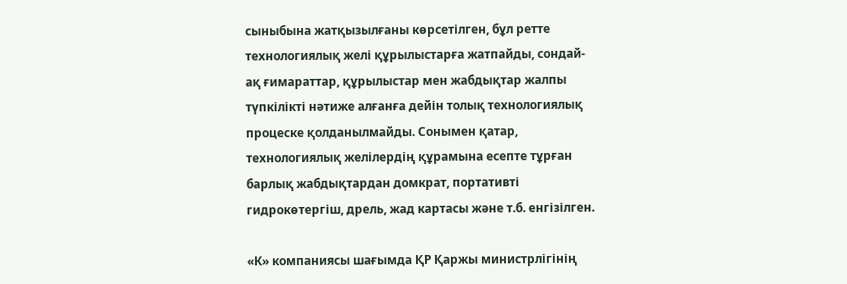сыныбына жатқызылғаны көрсетілген, бұл ретте технологиялық желі құрылыстарға жатпайды, сондай-ақ ғимараттар, құрылыстар мен жабдықтар жалпы түпкілікті нәтиже алғанға дейін толық технологиялық процеске қолданылмайды. Сонымен қатар, технологиялық желілердің құрамына есепте тұрған барлық жабдықтардан домкрат, портативті гидрокөтергіш, дрель, жад картасы және т.б. енгізілген.

«К» компаниясы шағымда ҚР Қаржы министрлігінің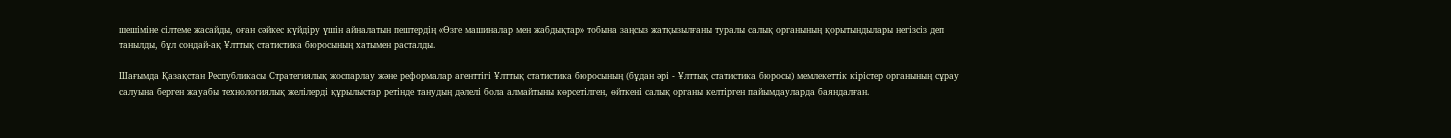шешіміне сілтеме жасайды, оған сәйкес күйдіру үшін айналатын пештердің «Өзге машиналар мен жабдықтар» тобына заңсыз жатқызылғаны туралы салық органының қорытындылары негізсіз деп танылды, бұл сондай-ақ Ұлттық статистика бюросының хатымен расталды.

Шағымда Қазақстан Республикасы Стратегиялық жоспарлау және реформалар агенттігі Ұлттық статистика бюросының (бұдан әрі - Ұлттық статистика бюросы) мемлекеттік кірістер органының сұрау салуына берген жауабы технологиялық желілерді құрылыстар ретінде танудың дәлелі бола алмайтыны көрсетілген, өйткені салық органы келтірген пайымдауларда баяндалған.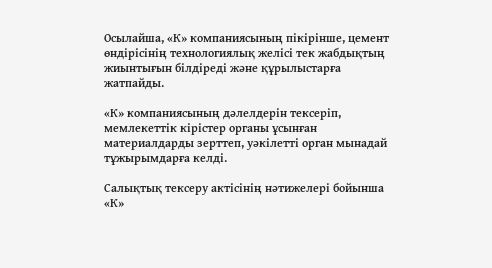Осылайша, «К» компаниясының пікірінше, цемент өндірісінің технологиялық желісі тек жабдықтың жиынтығын білдіреді және құрылыстарға жатпайды.

«К» компаниясының дәлелдерін тексеріп, мемлекеттік кірістер органы ұсынған материалдарды зерттеп, уәкілетті орган мынадай тұжырымдарға келді.

Салықтық тексеру актісінің нәтижелері бойынша «К»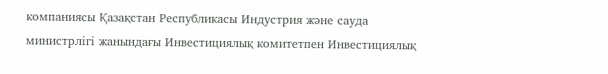компаниясы Қазақстан Республикасы Индустрия және сауда министрлігі жанындағы Инвестициялық комитетпен Инвестициялық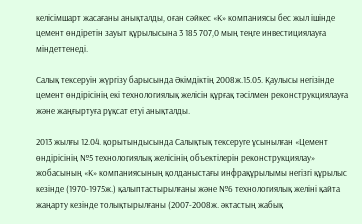келісімшарт жасағаны анықталды, оған сәйкес «К» компаниясы бес жыл ішінде цемент өндіретін зауыт құрылысына 3 185 707,0 мың теңге инвестициялауға міндеттенеді.

Салық тексеруін жүргізу барысында Әкімдіктің 2008ж.15.05. Қаулысы негізінде цемент өндірісінің екі технологиялық желісін құрғақ тәсілмен реконструкциялауға және жаңғыртуға рұқсат етуі анықталды.

2013 жылғы 12.04. қорытындысында Салықтық тексеруге ұсынылған «Цемент өндірісінің №5 технологиялық желісінің объектілерін реконструкциялау» жобасының «К» компаниясының қолданыстағы инфрақұрылымы негізгі құрылыс кезінде (1970-1975ж.) қалыптастырылғаны және №6 технологиялық желіні қайта жаңарту кезінде толықтырылғаны (2007-2008ж. әктастың жабық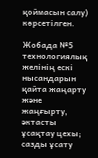қоймасын салу) көрсетілген.

Жобада №5 технологиялық желінің ескі нысандарын қайта жаңарту және жаңғырту, әктасты ұсақтау цехы; сазды ұсату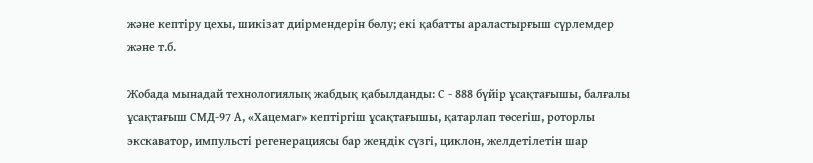және кептіру цехы, шикізат диірмендерін бөлу; екі қабатты араластырғыш сүрлемдер және т.б.

Жобада мынадай технологиялық жабдық қабылданды: С - 888 бүйір ұсақтағышы, балғалы ұсақтағыш СМД-97 А, «Хацемаг» кептіргіш ұсақтағышы, қатарлап төсегіш, роторлы экскаватор, импульсті регенерациясы бар жеңдік сүзгі, циклон, желдетілетін шар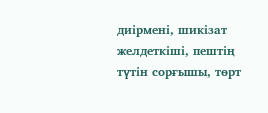диірмені, шикізат желдеткіші, пештің түтін сорғышы, төрт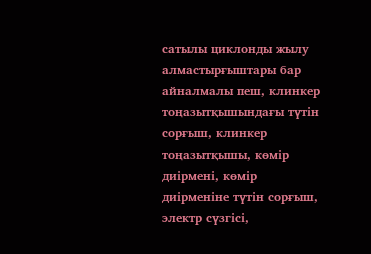сатылы циклонды жылу алмастырғыштары бар айналмалы пеш, клинкер тоңазытқышындағы түтін сорғыш, клинкер тоңазытқышы, көмір диірмені, көмір диірменіне түтін сорғыш, электр сүзгісі,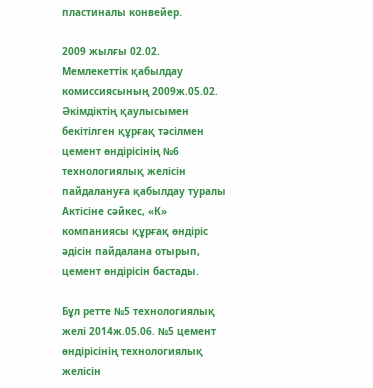пластиналы конвейер.

2009 жылғы 02.02. Мемлекеттік қабылдау комиссиясының 2009ж.05.02. Әкімдіктің қаулысымен бекітілген құрғақ тәсілмен цемент өндірісінің №6 технологиялық желісін пайдалануға қабылдау туралы Актісіне сәйкес, «К» компаниясы құрғақ өндіріс әдісін пайдалана отырып, цемент өндірісін бастады.

Бұл ретте №5 технологиялық желі 2014ж.05.06. №5 цемент өндірісінің технологиялық желісін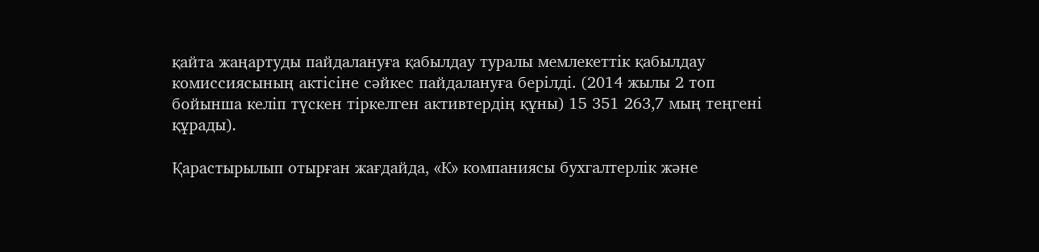қайта жаңартуды пайдалануға қабылдау туралы мемлекеттік қабылдау комиссиясының актісіне сәйкес пайдалануға берілді. (2014 жылы 2 топ бойынша келіп түскен тіркелген активтердің құны) 15 351 263,7 мың теңгені құрады).

Қарастырылып отырған жағдайда, «К» компаниясы бухгалтерлік және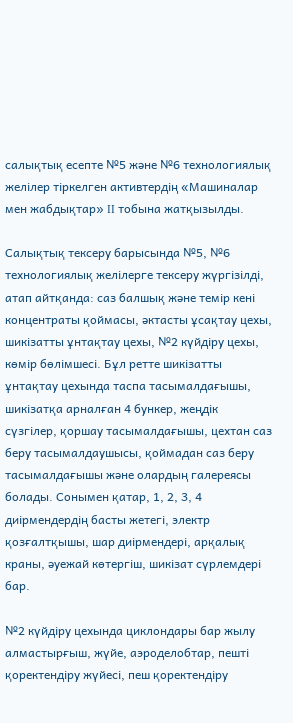салықтық есепте №5 және №6 технологиялық желілер тіркелген активтердің «Машиналар мен жабдықтар» II тобына жатқызылды.

Салықтық тексеру барысында №5, №6 технологиялық желілерге тексеру жүргізілді, атап айтқанда: саз балшық және темір кені концентраты қоймасы, әктасты ұсақтау цехы, шикізатты ұнтақтау цехы, №2 күйдіру цехы, көмір бөлімшесі. Бұл ретте шикізатты ұнтақтау цехында таспа тасымалдағышы, шикізатқа арналған 4 бункер, жеңдік сүзгілер, қоршау тасымалдағышы, цехтан саз беру тасымалдаушысы, қоймадан саз беру тасымалдағышы және олардың галереясы болады. Сонымен қатар, 1, 2, 3, 4 диірмендердің басты жетегі, электр қозғалтқышы, шар диірмендері, арқалық краны, әуежай көтергіш, шикізат сүрлемдері бар.

№2 күйдіру цехында циклондары бар жылу алмастырғыш, жүйе, аэроделобтар, пешті қоректендіру жүйесі, пеш қоректендіру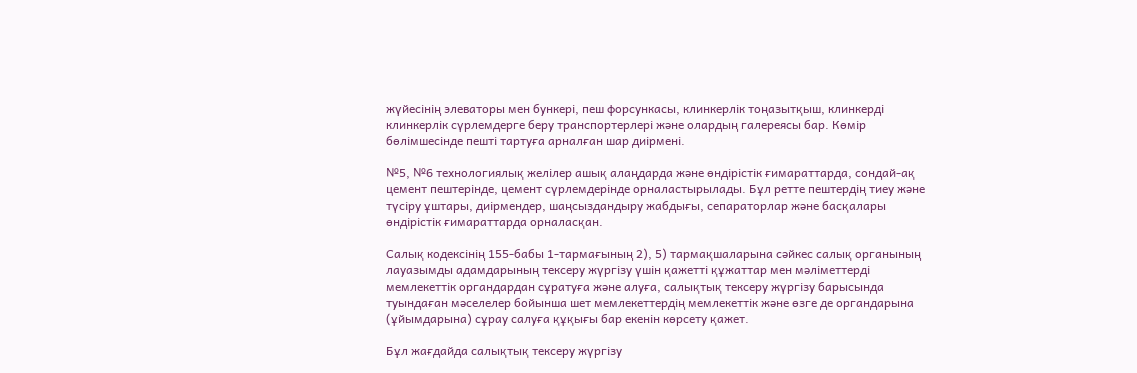жүйесінің элеваторы мен бункері, пеш форсункасы, клинкерлік тоңазытқыш, клинкерді клинкерлік сүрлемдерге беру транспортерлері және олардың галереясы бар. Көмір бөлімшесінде пешті тартуға арналған шар диірмені.

№5, №6 технологиялық желілер ашық алаңдарда және өндірістік ғимараттарда, сондай-ақ цемент пештерінде, цемент сүрлемдерінде орналастырылады. Бұл ретте пештердің тиеу және түсіру ұштары, диірмендер, шаңсыздандыру жабдығы, сепараторлар және басқалары өндірістік ғимараттарда орналасқан.

Салық кодексінің 155-бабы 1-тармағының 2), 5) тармақшаларына сәйкес салық органының лауазымды адамдарының тексеру жүргізу үшін қажетті құжаттар мен мәліметтерді мемлекеттік органдардан сұратуға және алуға, салықтық тексеру жүргізу барысында туындаған мәселелер бойынша шет мемлекеттердің мемлекеттік және өзге де органдарына (ұйымдарына) сұрау салуға құқығы бар екенін көрсету қажет.

Бұл жағдайда салықтық тексеру жүргізу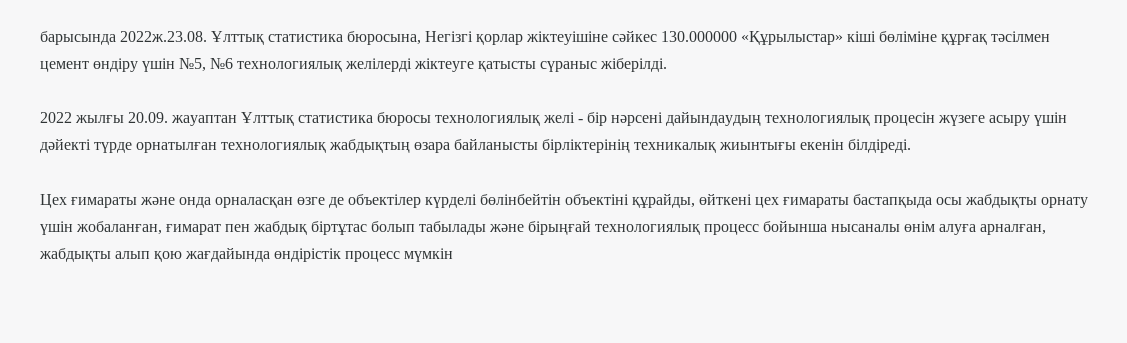барысында 2022ж.23.08. Ұлттық статистика бюросына, Негізгі қорлар жіктеуішіне сәйкес 130.000000 «Құрылыстар» кіші бөліміне құрғақ тәсілмен цемент өндіру үшін №5, №6 технологиялық желілерді жіктеуге қатысты сүраныс жіберілді.

2022 жылғы 20.09. жауаптан Ұлттық статистика бюросы технологиялық желі - бір нәрсені дайындаудың технологиялық процесін жүзеге асыру үшін дәйекті түрде орнатылған технологиялық жабдықтың өзара байланысты бірліктерінің техникалық жиынтығы екенін білдіреді.

Цех ғимараты және онда орналасқан өзге де объектілер күрделі бөлінбейтін объектіні құрайды, өйткені цех ғимараты бастапқыда осы жабдықты орнату үшін жобаланған, ғимарат пен жабдық біртұтас болып табылады және бірыңғай технологиялық процесс бойынша нысаналы өнім алуға арналған, жабдықты алып қою жағдайында өндірістік процесс мүмкін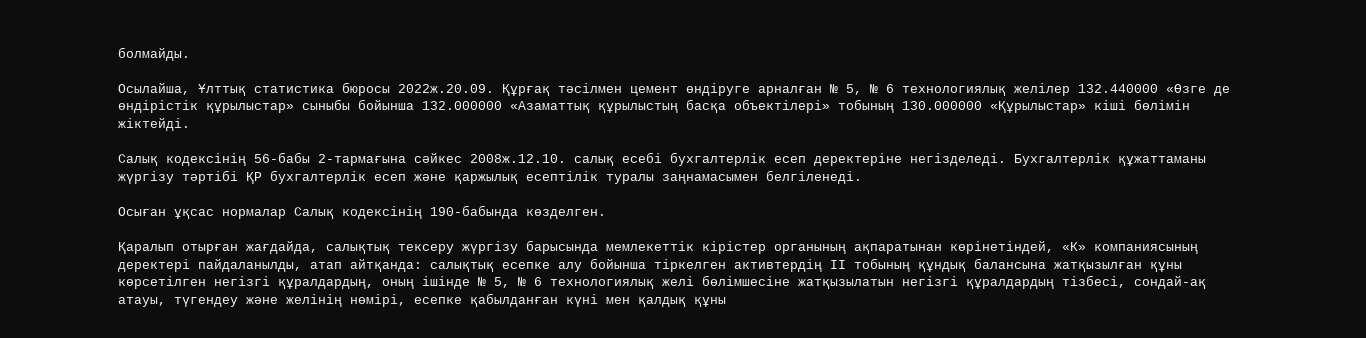болмайды.

Осылайша, Ұлттық статистика бюросы 2022ж.20.09. Құрғақ тәсілмен цемент өндіруге арналған № 5, № 6 технологиялық желілер 132.440000 «Өзге де өндірістік құрылыстар» сыныбы бойынша 132.000000 «Азаматтық құрылыстың басқа объектілері» тобының 130.000000 «Құрылыстар» кіші бөлімін жіктейді.

Салық кодексінің 56-бабы 2-тармағына сәйкес 2008ж.12.10. салық есебі бухгалтерлік есеп деректеріне негізделеді. Бухгалтерлік құжаттаманы жүргізу тәртібі ҚР бухгалтерлік есеп және қаржылық есептілік туралы заңнамасымен белгіленеді.

Осыған ұқсас нормалар Салық кодексінің 190-бабында көзделген.

Қаралып отырған жағдайда, салықтық тексеру жүргізу барысында мемлекеттік кірістер органының ақпаратынан көрінетіндей, «К» компаниясының деректері пайдаланылды, атап айтқанда: салықтық есепке алу бойынша тіркелген активтердің ІІ тобының құндық балансына жатқызылған құны көрсетілген негізгі құралдардың, оның ішінде № 5, № 6 технологиялық желі бөлімшесіне жатқызылатын негізгі құралдардың тізбесі, сондай-ақ атауы, түгендеу және желінің нөмірі, есепке қабылданған күні мен қалдық құны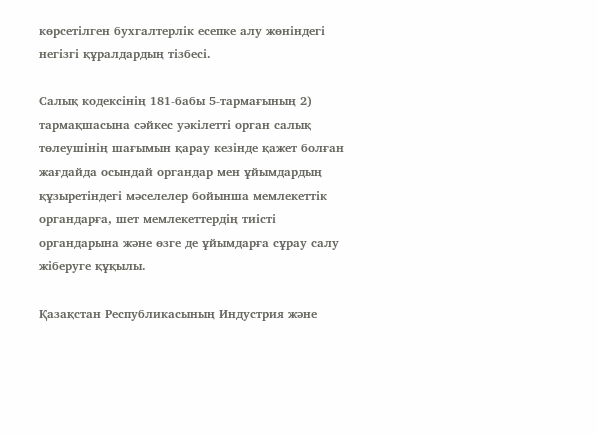көрсетілген бухгалтерлік есепке алу жөніндегі негізгі құралдардың тізбесі.

Салық кодексінің 181-бабы 5-тармағының 2) тармақшасына сәйкес уәкілетті орган салық төлеушінің шағымын қарау кезінде қажет болған жағдайда осындай органдар мен ұйымдардың құзыретіндегі мәселелер бойынша мемлекеттік органдарға, шет мемлекеттердің тиісті органдарына және өзге де ұйымдарға сұрау салу жіберуге құқылы.

Қазақстан Республикасының Индустрия және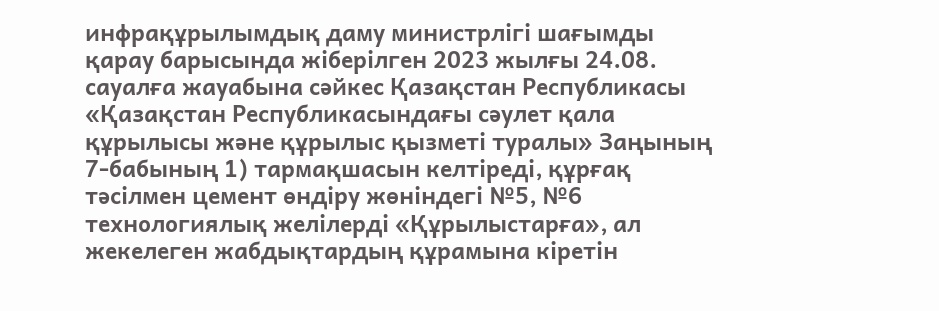инфрақұрылымдық даму министрлігі шағымды қарау барысында жіберілген 2023 жылғы 24.08. сауалға жауабына сәйкес Қазақстан Республикасы «Қазақстан Республикасындағы сәулет қала құрылысы және құрылыс қызметі туралы» Заңының 7-бабының 1) тармақшасын келтіреді, құрғақ тәсілмен цемент өндіру жөніндегі №5, №6 технологиялық желілерді «Құрылыстарға», ал жекелеген жабдықтардың құрамына кіретін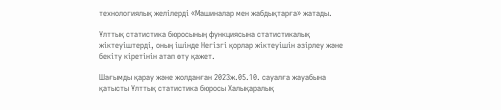технологиялық желілерді «Машиналар мен жабдықтарға» жатады.

Ұлттық статистика бюросының функциясына статистикалық жіктеуіштерді, оның ішінде Негізгі қорлар жіктеуішін әзірлеу және бекіту кіретінін атап өту қажет.

Шағымды қарау және жолданған 2023ж.05.10. сауалға жауабына қатысты Ұлттық статистика бюросы Халықаралық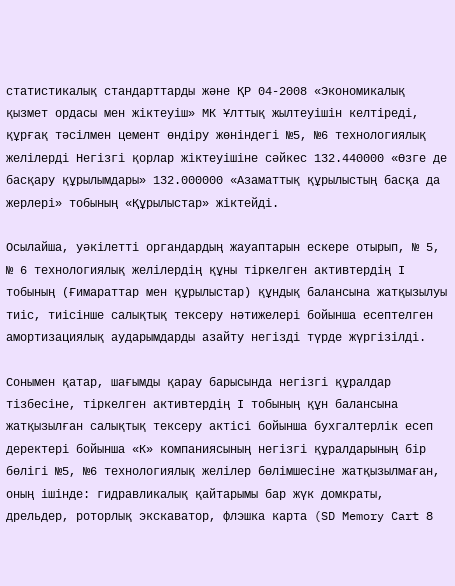статистикалық стандарттарды және ҚР 04-2008 «Экономикалық қызмет ордасы мен жіктеуіш» МК Ұлттық жылтеуішін келтіреді, құрғақ тәсілмен цемент өндіру жөніндегі №5, №6 технологиялық желілерді Негізгі қорлар жіктеуішіне сәйкес 132.440000 «Өзге де басқару құрылымдары» 132.000000 «Азаматтық құрылыстың басқа да жерлері» тобының «Құрылыстар» жіктейді.

Осылайша, уәкілетті органдардың жауаптарын ескере отырып, № 5, № 6 технологиялық желілердің құны тіркелген активтердің І тобының (Ғимараттар мен құрылыстар) құндық балансына жатқызылуы тиіс, тиісінше салықтық тексеру нәтижелері бойынша есептелген амортизациялық аударымдарды азайту негізді түрде жүргізілді.

Сонымен қатар, шағымды қарау барысында негізгі құралдар тізбесіне, тіркелген активтердің І тобының құн балансына жатқызылған салықтық тексеру актісі бойынша бухгалтерлік есеп деректері бойынша «К» компаниясының негізгі құралдарының бір бөлігі №5, №6 технологиялық желілер бөлімшесіне жатқызылмаған, оның ішінде: гидравликалық қайтарымы бар жүк домкраты, дрельдер, роторлық экскаватор, флэшка карта (SD Memory Cart 8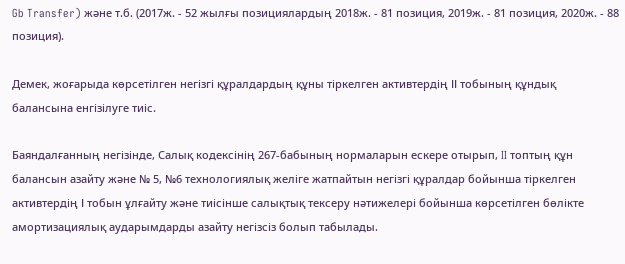Gb Transfer) және т.б. (2017ж. - 52 жылғы позициялардың 2018ж. - 81 позиция, 2019ж. - 81 позиция, 2020ж. - 88 позиция).

Демек, жоғарыда көрсетілген негізгі құралдардың құны тіркелген активтердің ІІ тобының құндық балансына енгізілуге тиіс.

Баяндалғанның негізінде, Салық кодексінің 267-бабының нормаларын ескере отырып, II топтың құн балансын азайту және № 5, №6 технологиялық желіге жатпайтын негізгі құралдар бойынша тіркелген активтердің І тобын ұлғайту және тиісінше салықтық тексеру нәтижелері бойынша көрсетілген бөлікте амортизациялық аударымдарды азайту негізсіз болып табылады.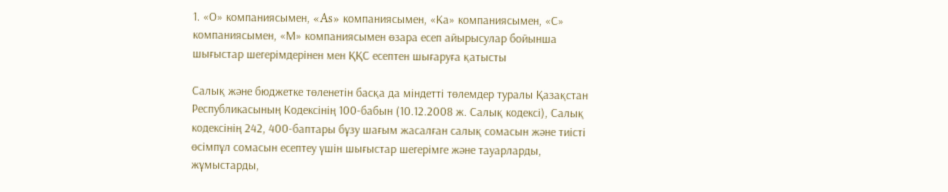1. «О» компаниясымен, «As» компаниясымен, «Ка» компаниясымен, «С» компаниясымен, «М» компаниясымен өзара есеп айырысулар бойынша шығыстар шегерімдерінен мен ҚҚС есептен шығаруға қатысты

Салық және бюджетке төленетін басқа да міндетті төлемдер туралы Қазақстан Республикасының Кодексінің 100-бабын (10.12.2008 ж. Салық кодексі), Салық кодексінің 242, 400-баптары бұзу шағым жасалған салық сомасын және тиісті өсімпұл сомасын есептеу үшін шығыстар шегерімге және тауарларды, жұмыстарды,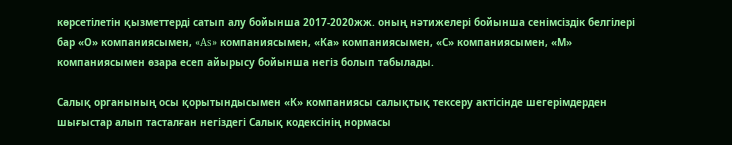көрсетілетін қызметтерді сатып алу бойынша 2017-2020жж. оның нәтижелері бойынша сенімсіздік белгілері бар «О» компаниясымен, «As» компаниясымен, «Ка» компаниясымен, «С» компаниясымен, «М» компаниясымен өзара есеп айырысу бойынша негіз болып табылады.

Салық органының осы қорытындысымен «К» компаниясы салықтық тексеру актісінде шегерімдерден шығыстар алып тасталған негіздегі Салық кодексінің нормасы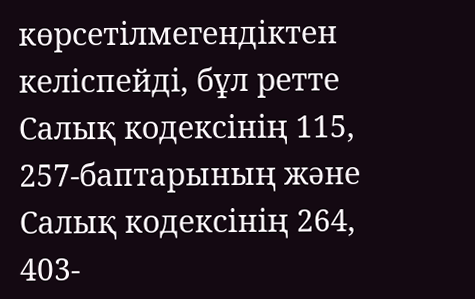көрсетілмегендіктен келіспейді, бұл ретте Салық кодексінің 115, 257-баптарының және Салық кодексінің 264, 403-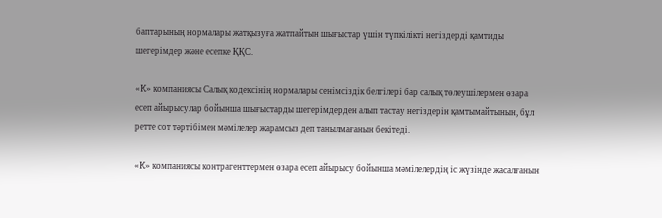баптарының нормалары жатқызуға жатпайтын шығыстар үшін түпкілікті негіздерді қамтиды шегерімдер және есепке ҚҚС.

«К» компаниясы Салық кодексінің нормалары сенімсіздік белгілері бар салық төлеушілермен өзара есеп айырысулар бойынша шығыстарды шегерімдерден алып тастау негіздерін қамтымайтынын, бұл ретте сот тәртібімен мәмілелер жарамсыз деп танылмағанын бекітеді.

«К» компаниясы контрагенттермен өзара есеп айырысу бойынша мәмілелердің іс жүзінде жасалғанын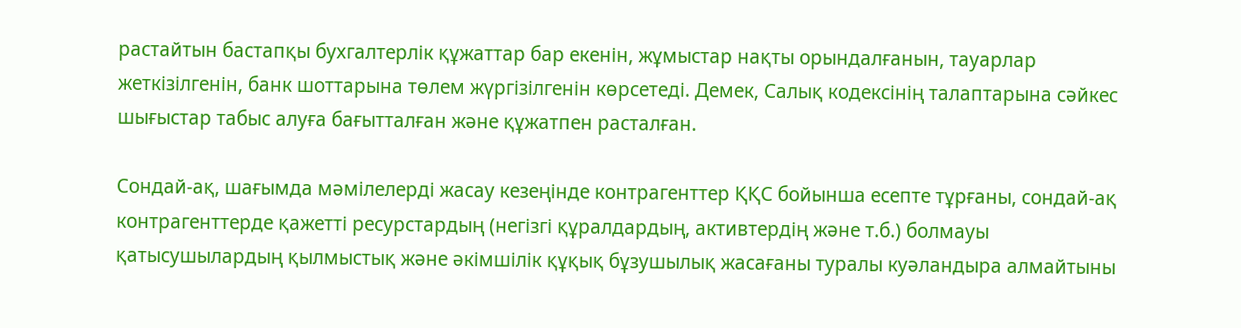растайтын бастапқы бухгалтерлік құжаттар бар екенін, жұмыстар нақты орындалғанын, тауарлар жеткізілгенін, банк шоттарына төлем жүргізілгенін көрсетеді. Демек, Салық кодексінің талаптарына сәйкес шығыстар табыс алуға бағытталған және құжатпен расталған.

Сондай-ақ, шағымда мәмілелерді жасау кезеңінде контрагенттер ҚҚС бойынша есепте тұрғаны, сондай-ақ контрагенттерде қажетті ресурстардың (негізгі құралдардың, активтердің және т.б.) болмауы қатысушылардың қылмыстық және әкімшілік құқық бұзушылық жасағаны туралы куәландыра алмайтыны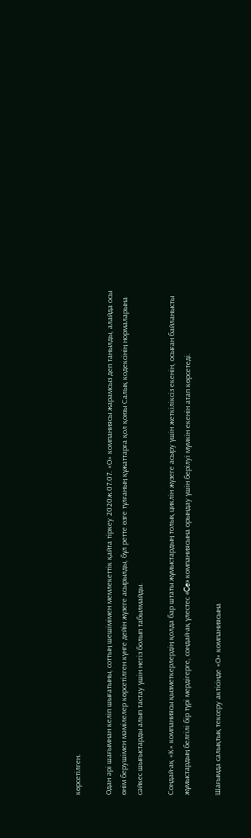көрсетілген.

Одан әрі шағымнан келіп шығатыны, соттың шешімімен мемлекеттік қайта тіркеу 2020ж.07.07. «О» компаниясы жарамсыз деп танылды, алайда осы өнім берушімен мәмілелер көрсетілген күнге дейін жүзеге асырылды, бұл ретте өзге тұлғаның құжаттарға қол қоюы Салық кодексінің нормаларына сәйкес шығыстарды алып тастау үшін негіз болып табылмайды.

Сондай-ақ «К» компаниясы қызметкерлердің қолда бар штаты жұмыстардың толық циклін жүзеге асыру үшін жеткіліксіз екенін, осыған байланысты жұмыстардың белгілі бір түрі мердігерге, сондай-ақ үлестес «Ce» компаниясына орындау үшін берілуі мүмкін екенін атап көрсетеді.

Шағымда салықтық тексеру актісінде «О» компаниясына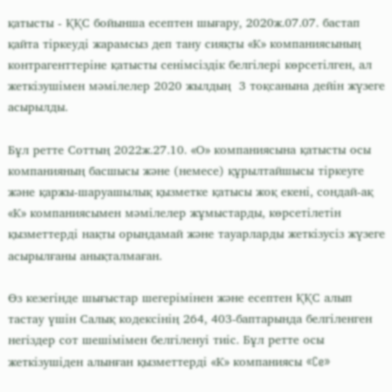қатысты - ҚҚС бойынша есептен шығару, 2020ж.07.07. бастап қайта тіркеуді жарамсыз деп тану сияқты «К» компаниясының контрагенттеріне қатысты сенімсіздік белгілері көрсетілген, ал жеткізушімен мәмілелер 2020 жылдың  3 тоқсанына дейін жүзеге асырылды.

Бұл ретте Соттың 2022ж.27.10. «О» компаниясына қатысты осы компанияның басшысы және (немесе) құрылтайшысы тіркеуге және қаржы-шаруашылық қызметке қатысы жоқ екені, сондай-ақ «К» компаниясымен мәмілелер жұмыстарды, көрсетілетін қызметтерді нақты орындамай және тауарларды жеткізусіз жүзеге асырылғаны анықталмаған.

Өз кезегінде шығыстар шегерімінен және есептен ҚҚС алып тастау үшін Салық кодексінің 264, 403-баптарында белгіленген негіздер сот шешімімен белгіленуі тиіс. Бұл ретте осы жеткізушіден алынған қызметтерді «К» компаниясы «Ce»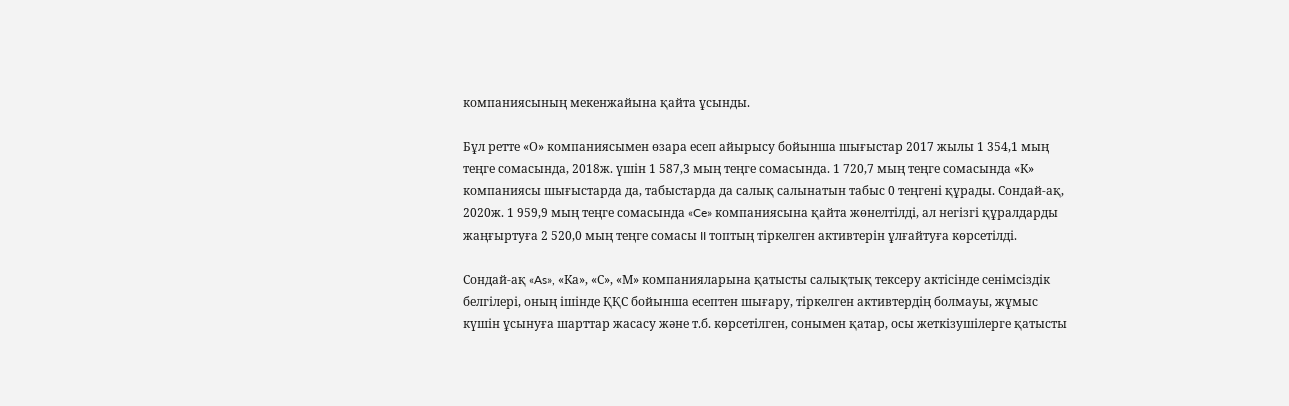компаниясының мекенжайына қайта ұсынды.

Бұл ретте «О» компаниясымен өзара есеп айырысу бойынша шығыстар 2017 жылы 1 354,1 мың теңге сомасында, 2018ж. үшін 1 587,3 мың теңге сомасында. 1 720,7 мың теңге сомасында «К» компаниясы шығыстарда да, табыстарда да салық салынатын табыс 0 теңгені құрады. Сондай-ақ, 2020ж. 1 959,9 мың теңге сомасында «Ce» компаниясына қайта жөнелтілді, ал негізгі құралдарды жаңғыртуға 2 520,0 мың теңге сомасы II топтың тіркелген активтерін ұлғайтуға көрсетілді.

Сондай-ақ «As», «Ка», «С», «М» компанияларына қатысты салықтық тексеру актісінде сенімсіздік белгілері, оның ішінде ҚҚС бойынша есептен шығару, тіркелген активтердің болмауы, жұмыс күшін ұсынуға шарттар жасасу және т.б. көрсетілген, сонымен қатар, осы жеткізушілерге қатысты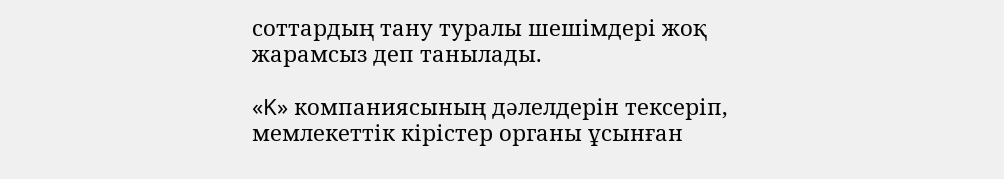соттардың тану туралы шешімдері жоқ жарамсыз деп танылады.

«K» компаниясының дәлелдерін тексеріп, мемлекеттік кірістер органы ұсынған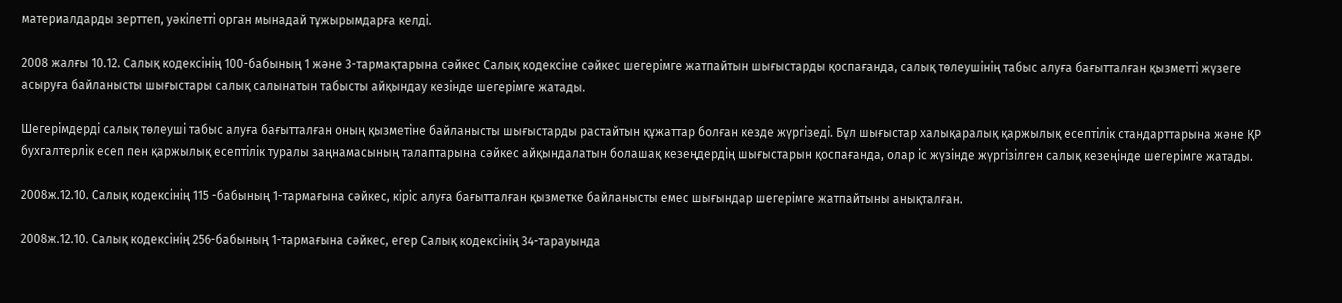материалдарды зерттеп, уәкілетті орган мынадай тұжырымдарға келді.

2008 жалғы 10.12. Салық кодексінің 100-бабының 1 және 3-тармақтарына сәйкес Салық кодексіне сәйкес шегерімге жатпайтын шығыстарды қоспағанда, салық төлеушінің табыс алуға бағытталған қызметті жүзеге асыруға байланысты шығыстары салық салынатын табысты айқындау кезінде шегерімге жатады.

Шегерімдерді салық төлеуші табыс алуға бағытталған оның қызметіне байланысты шығыстарды растайтын құжаттар болған кезде жүргізеді. Бұл шығыстар халықаралық қаржылық есептілік стандарттарына және ҚР бухгалтерлік есеп пен қаржылық есептілік туралы заңнамасының талаптарына сәйкес айқындалатын болашақ кезеңдердің шығыстарын қоспағанда, олар іс жүзінде жүргізілген салық кезеңінде шегерімге жатады.

2008ж.12.10. Салық кодексінің 115 -бабының 1-тармағына сәйкес, кіріс алуға бағытталған қызметке байланысты емес шығындар шегерімге жатпайтыны анықталған.

2008ж.12.10. Салық кодексінің 256-бабының 1-тармағына сәйкес, егер Салық кодексінің 34-тарауында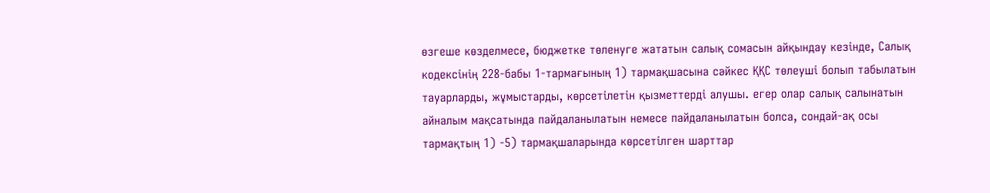өзгеше көзделмесе, бюджетке төленуге жататын салық сомасын айқындау кезінде, Салық кодексінің 228-бабы 1-тармағының 1) тармақшасына сәйкес ҚҚС төлеуші болып табылатын тауарларды, жұмыстарды, көрсетілетін қызметтерді алушы. егер олар салық салынатын айналым мақсатында пайдаланылатын немесе пайдаланылатын болса, сондай-ақ осы тармақтың 1) -5) тармақшаларында көрсетілген шарттар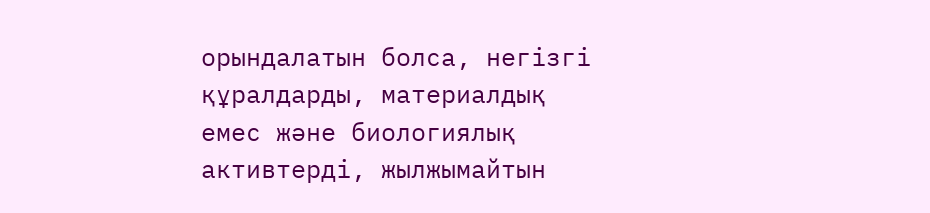орындалатын болса, негізгі құралдарды, материалдық емес және биологиялық активтерді, жылжымайтын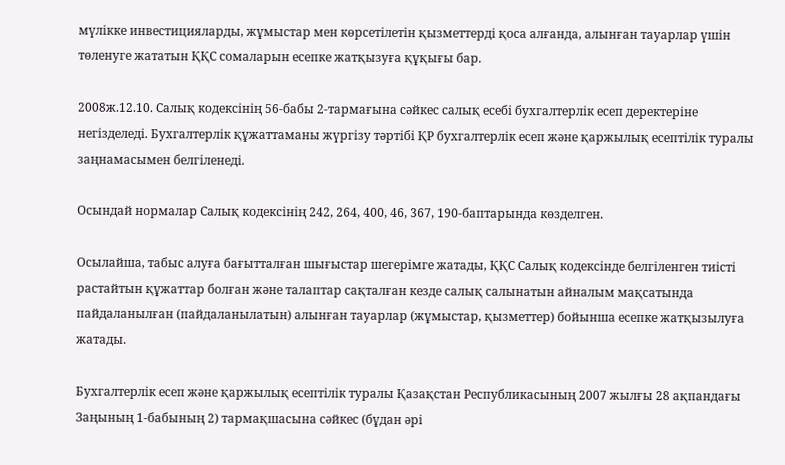мүлікке инвестицияларды, жұмыстар мен көрсетілетін қызметтерді қоса алғанда, алынған тауарлар үшін төленуге жататын ҚҚС сомаларын есепке жатқызуға құқығы бар.

2008ж.12.10. Салық кодексінің 56-бабы 2-тармағына сәйкес салық есебі бухгалтерлік есеп деректеріне негізделеді. Бухгалтерлік құжаттаманы жүргізу тәртібі ҚР бухгалтерлік есеп және қаржылық есептілік туралы заңнамасымен белгіленеді.

Осындай нормалар Салық кодексінің 242, 264, 400, 46, 367, 190-баптарында көзделген.

Осылайша, табыс алуға бағытталған шығыстар шегерімге жатады, ҚҚС Салық кодексінде белгіленген тиісті растайтын құжаттар болған және талаптар сақталған кезде салық салынатын айналым мақсатында пайдаланылған (пайдаланылатын) алынған тауарлар (жұмыстар, қызметтер) бойынша есепке жатқызылуға жатады.

Бухгалтерлік есеп және қаржылық есептілік туралы Қазақстан Республикасының 2007 жылғы 28 ақпандағы Заңының 1-бабының 2) тармақшасына сәйкес (бұдан әрі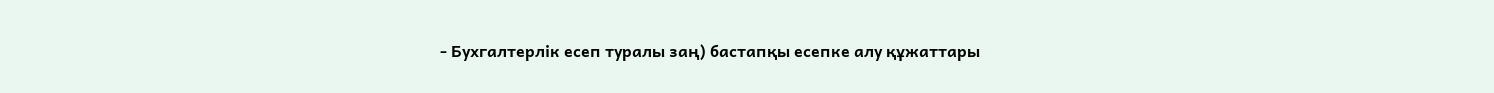- Бухгалтерлік есеп туралы заң) бастапқы есепке алу құжаттары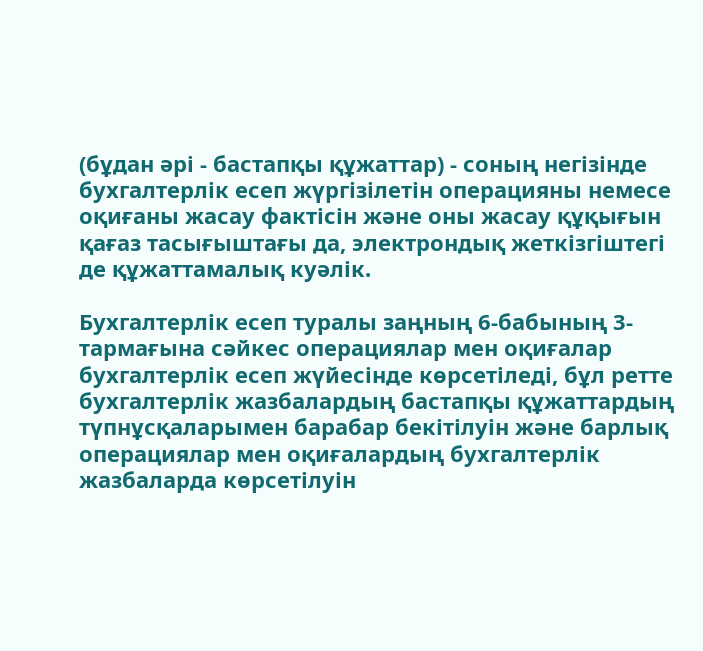(бұдан әрі - бастапқы құжаттар) - соның негізінде бухгалтерлік есеп жүргізілетін операцияны немесе оқиғаны жасау фактісін және оны жасау құқығын қағаз тасығыштағы да, электрондық жеткізгіштегі де құжаттамалық куәлік.

Бухгалтерлік есеп туралы заңның 6-бабының 3-тармағына сәйкес операциялар мен оқиғалар бухгалтерлік есеп жүйесінде көрсетіледі, бұл ретте бухгалтерлік жазбалардың бастапқы құжаттардың түпнұсқаларымен барабар бекітілуін және барлық операциялар мен оқиғалардың бухгалтерлік жазбаларда көрсетілуін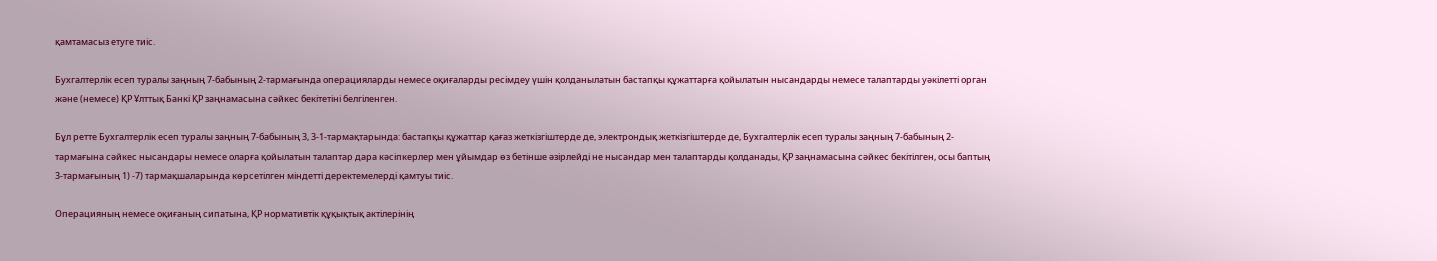қамтамасыз етуге тиіс.

Бухгалтерлік есеп туралы заңның 7-бабының 2-тармағында операцияларды немесе оқиғаларды ресімдеу үшін қолданылатын бастапқы құжаттарға қойылатын нысандарды немесе талаптарды уәкілетті орган және (немесе) ҚР Ұлттық Банкі ҚР заңнамасына сәйкес бекітетіні белгіленген.

Бұл ретте Бухгалтерлік есеп туралы заңның 7-бабының 3, 3-1-тармақтарында: бастапқы құжаттар қағаз жеткізгіштерде де, электрондық жеткізгіштерде де, Бухгалтерлік есеп туралы заңның 7-бабының 2-тармағына сәйкес нысандары немесе оларға қойылатын талаптар дара кәсіпкерлер мен ұйымдар өз бетінше әзірлейді не нысандар мен талаптарды қолданады, ҚР заңнамасына сәйкес бекітілген, осы баптың 3-тармағының 1) -7) тармақшаларында көрсетілген міндетті деректемелерді қамтуы тиіс.

Операцияның немесе оқиғаның сипатына, ҚР нормативтік құқықтық актілерінің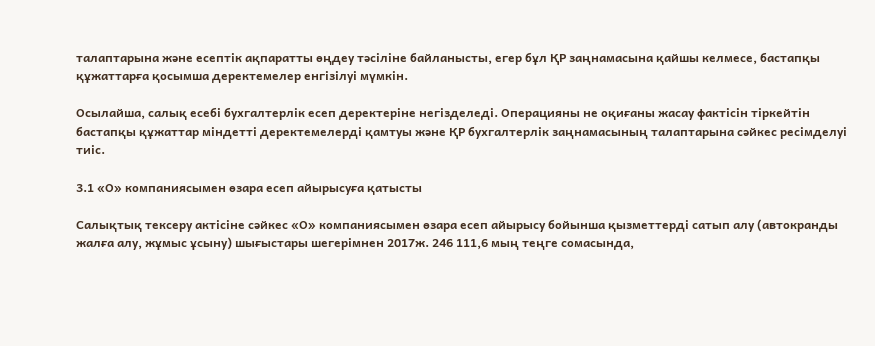талаптарына және есептік ақпаратты өңдеу тәсіліне байланысты, егер бұл ҚР заңнамасына қайшы келмесе, бастапқы құжаттарға қосымша деректемелер енгізілуі мүмкін.

Осылайша, салық есебі бухгалтерлік есеп деректеріне негізделеді. Операцияны не оқиғаны жасау фактісін тіркейтін бастапқы құжаттар міндетті деректемелерді қамтуы және ҚР бухгалтерлік заңнамасының талаптарына сәйкес ресімделуі тиіс.

3.1 «О» компаниясымен өзара есеп айырысуға қатысты

Салықтық тексеру актісіне сәйкес «О» компаниясымен өзара есеп айырысу бойынша қызметтерді сатып алу (автокранды жалға алу, жұмыс ұсыну) шығыстары шегерімнен 2017ж. 246 111,6 мың теңге сомасында,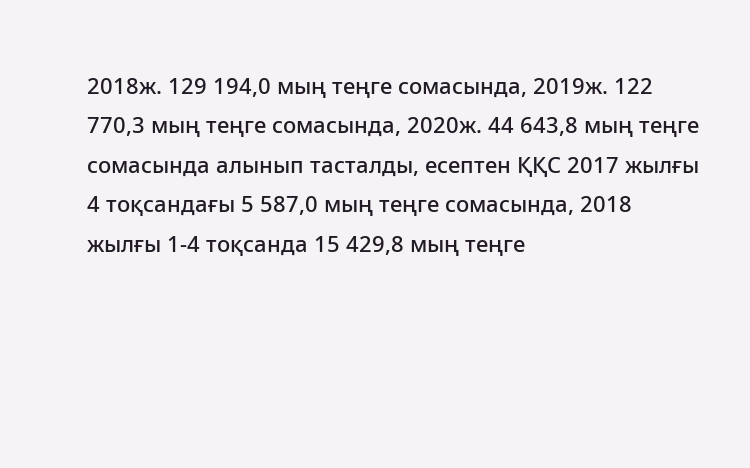2018ж. 129 194,0 мың теңге сомасында, 2019ж. 122 770,3 мың теңге сомасында, 2020ж. 44 643,8 мың теңге сомасында алынып тасталды, есептен ҚҚС 2017 жылғы 4 тоқсандағы 5 587,0 мың теңге сомасында, 2018 жылғы 1-4 тоқсанда 15 429,8 мың теңге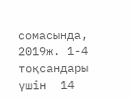сомасында, 2019ж. 1-4 тоқсандары үшін  14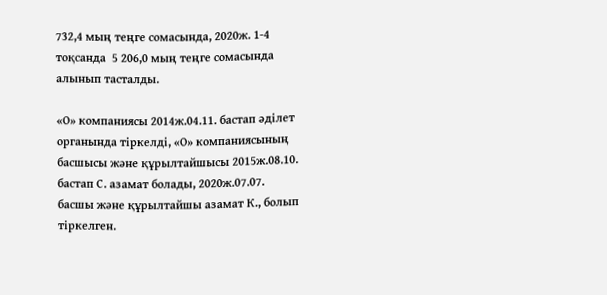732,4 мың теңге сомасында, 2020ж. 1-4 тоқсанда  5 206,0 мың теңге сомасында алынып тасталды.

«О» компаниясы 2014ж.04.11. бастап әділет органында тіркелді, «О» компаниясының басшысы және құрылтайшысы 2015ж.08.10. бастап С. азамат болады, 2020ж.07.07. басшы және құрылтайшы азамат К., болып тіркелген.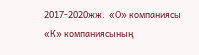2017-2020жж.  «О» компаниясы «К» компаниясының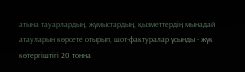атына тауарлардың, жұмыстардың, қызметтердің мынадай атауларын көрсете отырып, шот-фактуралар ұсынды - жүк көтергіштігі 20 тонна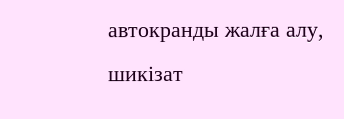автокранды жалға алу, шикізат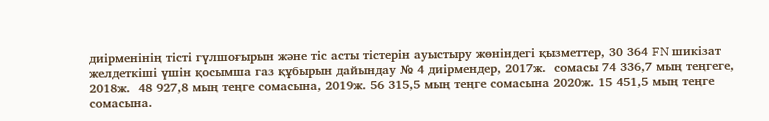диірменінің тісті гүлшоғырын және тіс асты тістерін ауыстыру жөніндегі қызметтер, 30 364 FN шикізат желдеткіші үшін қосымша газ құбырын дайындау № 4 диірмендер, 2017ж.  сомасы 74 336,7 мың теңгеге, 2018ж.  48 927,8 мың теңге сомасына, 2019ж. 56 315,5 мың теңге сомасына 2020ж. 15 451,5 мың теңге сомасына.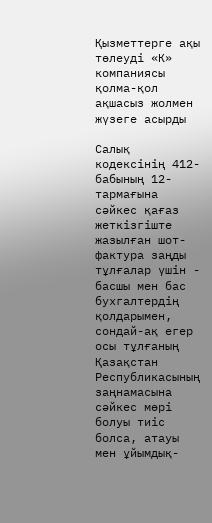Қызметтерге ақы төлеуді «К» компаниясы қолма-қол ақшасыз жолмен жүзеге асырды

Салық кодексінің 412-бабының 12-тармағына сәйкес қағаз жеткізгіште жазылған шот-фактура заңды тұлғалар үшін - басшы мен бас бухгалтердің қолдарымен, сондай-ақ егер осы тұлғаның Қазақстан Республикасының заңнамасына сәйкес мөрі болуы тиіс болса, атауы мен ұйымдық-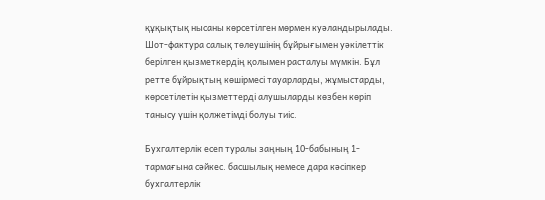құқықтық нысаны көрсетілген мөрмен куәландырылады. Шот-фактура салық төлеушінің бұйрығымен уәкілеттік берілген қызметкердің қолымен расталуы мүмкін. Бұл ретте бұйрықтың көшірмесі тауарларды, жұмыстарды, көрсетілетін қызметтерді алушыларды көзбен көріп танысу үшін қолжетімді болуы тиіс.

Бухгалтерлік есеп туралы заңның 10-бабының 1-тармағына сәйкес. басшылық немесе дара кәсіпкер бухгалтерлік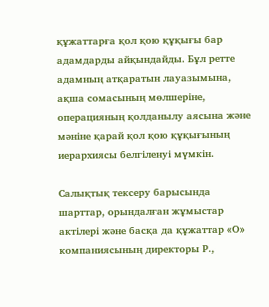құжаттарға қол қою құқығы бар адамдарды айқындайды. Бұл ретте адамның атқаратын лауазымына, ақша сомасының мөлшеріне, операцияның қолданылу аясына және мәніне қарай қол қою құқығының иерархиясы белгіленуі мүмкін.

Салықтық тексеру барысында шарттар, орындалған жұмыстар актілері және басқа да құжаттар «О» компаниясының директоры Р.,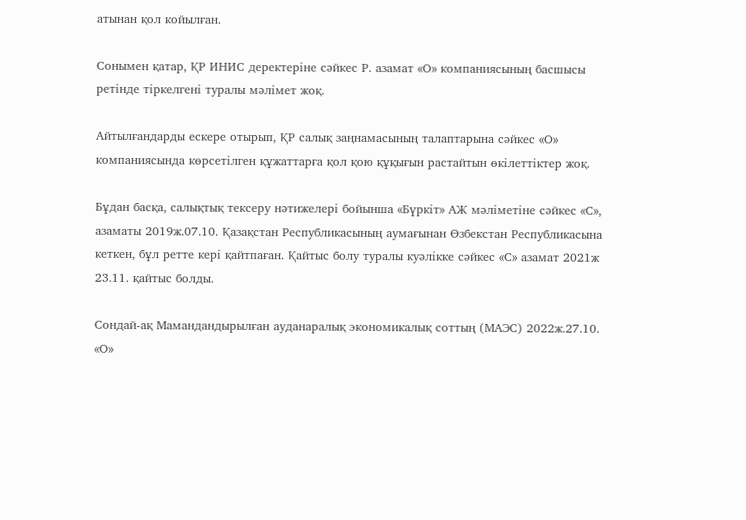атынан қол койылған.

Сонымен қатар, ҚР ИНИС деректеріне сәйкес Р. азамат «О» компаниясының басшысы ретінде тіркелгені туралы мәлімет жоқ.

Айтылғандарды ескере отырып, ҚР салық заңнамасының талаптарына сәйкес «О» компаниясында көрсетілген құжаттарға қол қою құқығын растайтын өкілеттіктер жоқ.

Бұдан басқа, салықтық тексеру нәтижелері бойынша «Бүркіт» АЖ мәліметіне сәйкес «С», азаматы 2019ж.07.10. Қазақстан Республикасының аумағынан Өзбекстан Республикасына кеткен, бұл ретте кері қайтпаған. Қайтыс болу туралы куәлікке сәйкес «С» азамат 2021ж 23.11. қайтыс болды.

Сондай-ақ Мамандандырылған ауданаралық экономикалық соттың (МАЭС) 2022ж.27.10. «О»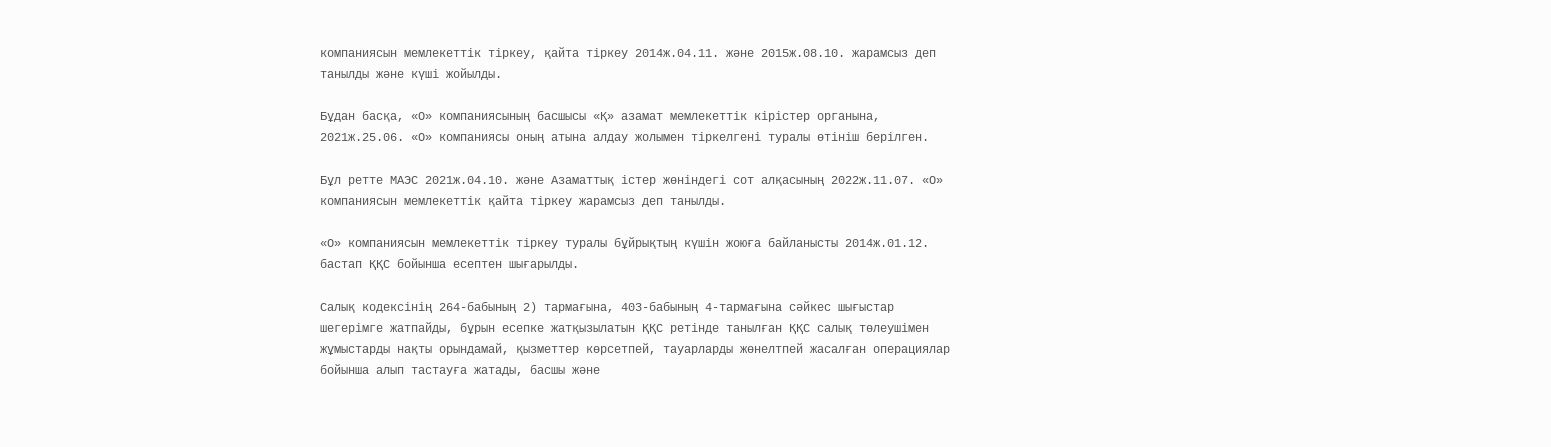компаниясын мемлекеттік тіркеу, қайта тіркеу 2014ж.04.11. және 2015ж.08.10. жарамсыз деп танылды және күші жойылды.

Бұдан басқа, «О» компаниясының басшысы «Қ» азамат мемлекеттік кірістер органына, 2021ж.25.06. «О» компаниясы оның атына алдау жолымен тіркелгені туралы өтініш берілген.

Бұл ретте МАЭС 2021ж.04.10. және Азаматтық істер жөніндегі сот алқасының 2022ж.11.07. «О» компаниясын мемлекеттік қайта тіркеу жарамсыз деп танылды.

«О» компаниясын мемлекеттік тіркеу туралы бұйрықтың күшін жоюға байланысты 2014ж.01.12. бастап ҚҚС бойынша есептен шығарылды.

Салық кодексінің 264-бабының 2) тармағына, 403-бабының 4-тармағына сәйкес шығыстар шегерімге жатпайды, бұрын есепке жатқызылатын ҚҚС ретінде танылған ҚҚС салық төлеушімен жұмыстарды нақты орындамай, қызметтер көрсетпей, тауарларды жөнелтпей жасалған операциялар бойынша алып тастауға жатады, басшы және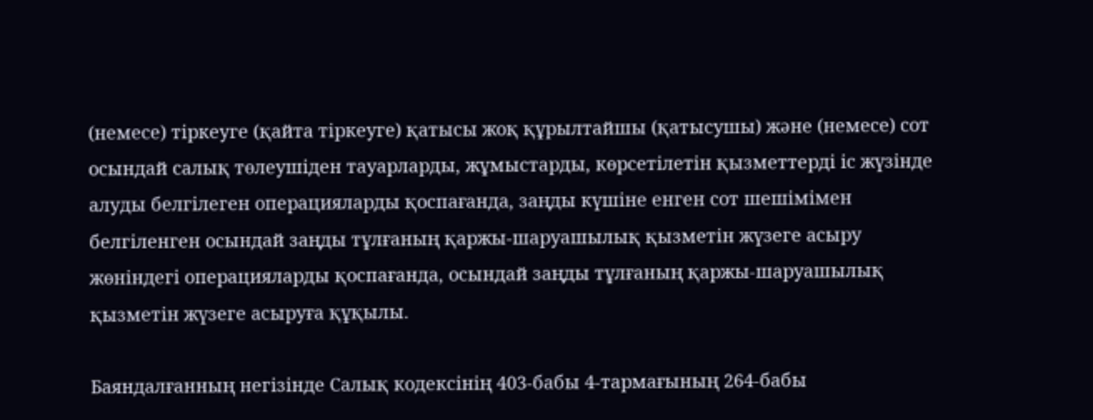(немесе) тіркеуге (қайта тіркеуге) қатысы жоқ құрылтайшы (қатысушы) және (немесе) сот осындай салық төлеушіден тауарларды, жұмыстарды, көрсетілетін қызметтерді іс жүзінде алуды белгілеген операцияларды қоспағанда, заңды күшіне енген сот шешімімен белгіленген осындай заңды тұлғаның қаржы-шаруашылық қызметін жүзеге асыру жөніндегі операцияларды қоспағанда, осындай заңды тұлғаның қаржы-шаруашылық қызметін жүзеге асыруға құқылы.

Баяндалғанның негізінде Салық кодексінің 403-бабы 4-тармағының 264-бабы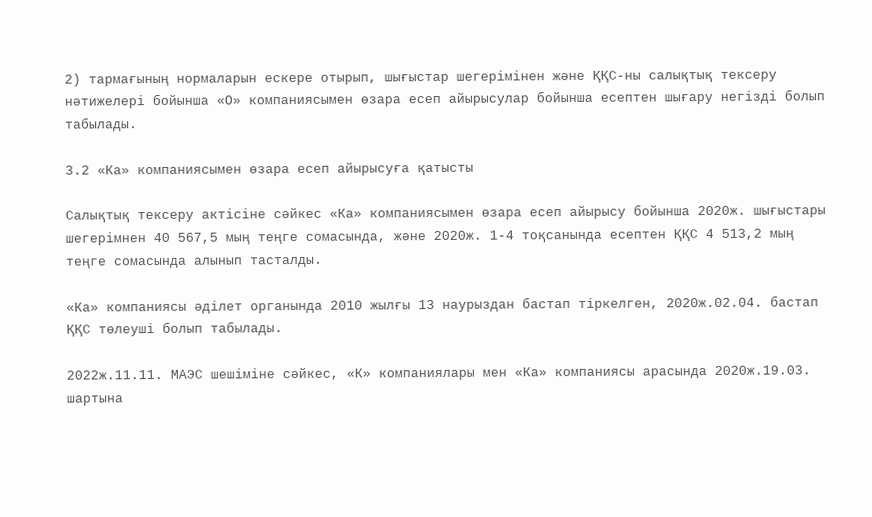2) тармағының нормаларын ескере отырып, шығыстар шегерімінен және ҚҚС-ны салықтық тексеру нәтижелері бойынша «О» компаниясымен өзара есеп айырысулар бойынша есептен шығару негізді болып табылады.

3.2 «Ка» компаниясымен өзара есеп айырысуға қатысты

Салықтық тексеру актісіне сәйкес «Ка» компаниясымен өзара есеп айырысу бойынша 2020ж. шығыстары шегерімнен 40 567,5 мың теңге сомасында, және 2020ж. 1-4 тоқсанында есептен ҚҚС 4 513,2 мың теңге сомасында алынып тасталды.

«Ка» компаниясы әділет органында 2010 жылғы 13 наурыздан бастап тіркелген, 2020ж.02.04. бастап ҚҚС төлеуші болып табылады.

2022ж.11.11. МАЭС шешіміне сәйкес, «К» компаниялары мен «Ка» компаниясы арасында 2020ж.19.03. шартына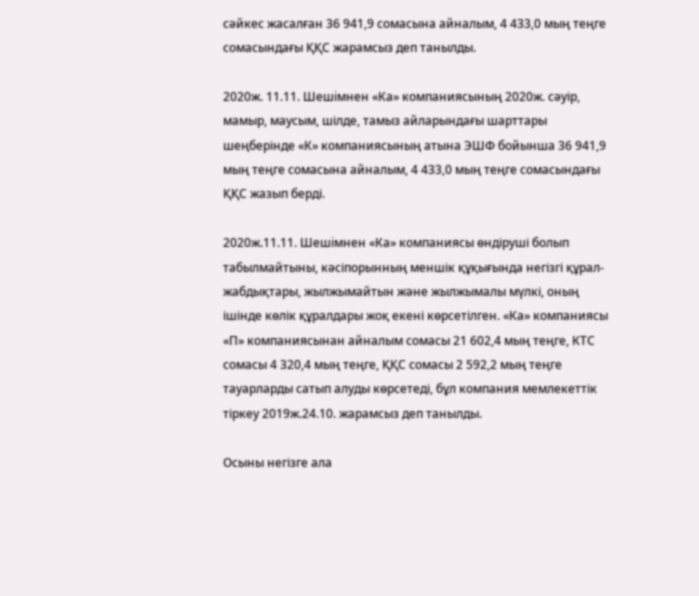сәйкес жасалған 36 941,9 сомасына айналым, 4 433,0 мың теңге сомасындағы ҚҚС жарамсыз деп танылды.

2020ж. 11.11. Шешiмнен «Ка» компаниясының 2020ж. сәуір, мамыр, маусым, шілде, тамыз айларындағы шарттары шеңберінде «К» компаниясының атына ЭШФ бойынша 36 941,9 мың теңге сомасына айналым, 4 433,0 мың теңге сомасындағы ҚҚС жазып берді.

2020ж.11.11. Шешiмнен «Ка» компаниясы өндіруші болып табылмайтыны, кәсіпорынның меншік құқығында негізгі құрал-жабдықтары, жылжымайтын және жылжымалы мүлкі, оның ішінде көлік құралдары жоқ екені көрсетілген. «Ка» компаниясы «П» компаниясынан айналым сомасы 21 602,4 мың теңге, КТС сомасы 4 320,4 мың теңге, ҚҚС сомасы 2 592,2 мың теңге тауарларды сатып алуды көрсетеді, бұл компания мемлекеттік тіркеу 2019ж.24.10. жарамсыз деп танылды.

Осыны негізге ала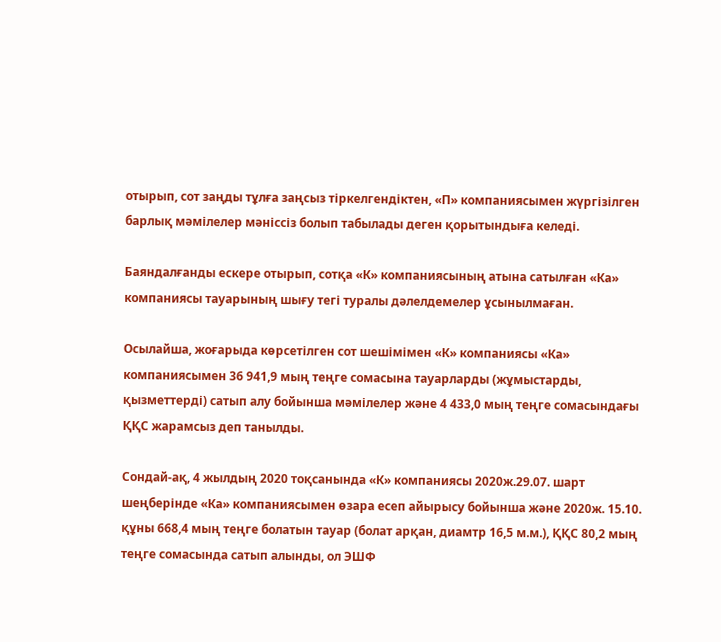отырып, сот заңды тұлға заңсыз тіркелгендіктен, «П» компаниясымен жүргізілген барлық мәмілелер мәніссіз болып табылады деген қорытындыға келеді.

Баяндалғанды ескере отырып, сотқа «К» компаниясының атына сатылған «Ка» компаниясы тауарының шығу тегі туралы дәлелдемелер ұсынылмаған.

Осылайша, жоғарыда көрсетілген сот шешімімен «К» компаниясы «Ка» компаниясымен 36 941,9 мың теңге сомасына тауарларды (жұмыстарды, қызметтерді) сатып алу бойынша мәмілелер және 4 433,0 мың теңге сомасындағы ҚҚС жарамсыз деп танылды.

Сондай-ақ, 4 жылдың 2020 тоқсанында «К» компаниясы 2020ж.29.07. шарт шеңберінде «Ка» компаниясымен өзара есеп айырысу бойынша және 2020ж. 15.10. құны 668,4 мың теңге болатын тауар (болат арқан, диамтр 16,5 м.м.), ҚҚС 80,2 мың теңге сомасында сатып алынды, ол ЭШФ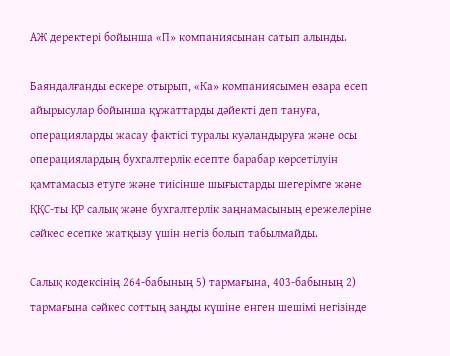АЖ деректері бойынша «П» компаниясынан сатып алынды.

Баяндалғанды ескере отырып, «Ка» компаниясымен өзара есеп айырысулар бойынша құжаттарды дәйекті деп тануға, операцияларды жасау фактісі туралы куәландыруға және осы операциялардың бухгалтерлік есепте барабар көрсетілуін қамтамасыз етуге және тиісінше шығыстарды шегерімге және ҚҚС-ты ҚР салық және бухгалтерлік заңнамасының ережелеріне сәйкес есепке жатқызу үшiн негіз болып табылмайды.

Салық кодексінің 264-бабының 5) тармағына, 403-бабының 2) тармағына сәйкес соттың заңды күшіне енген шешімі негізінде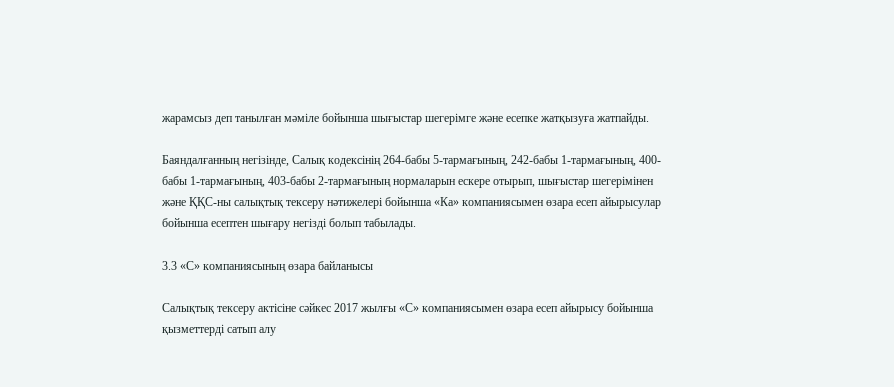жарамсыз деп танылған мәміле бойынша шығыстар шегерімге және есепке жатқызуға жатпайды.

Баяндалғанның негізінде, Салық кодексінің 264-бабы 5-тармағының, 242-бабы 1-тармағының, 400-бабы 1-тармағының, 403-бабы 2-тармағының нормаларын ескере отырып, шығыстар шегерімінен және ҚҚС-ны салықтық тексеру нәтижелері бойынша «Ка» компаниясымен өзара есеп айырысулар бойынша есептен шығару негізді болып табылады.

3.3 «С» компаниясының өзара байланысы

Салықтық тексеру актісіне сәйкес 2017 жылғы «С» компаниясымен өзара есеп айырысу бойынша қызметтерді сатып алу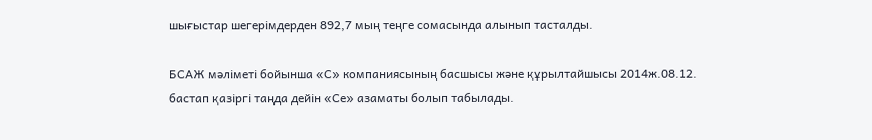шығыстар шегерімдерден 892,7 мың теңге сомасында алынып тасталды.

БСАЖ мәліметі бойынша «С» компаниясының басшысы және құрылтайшысы 2014ж.08.12. бастап қазіргі таңда дейін «Се» азаматы болып табылады.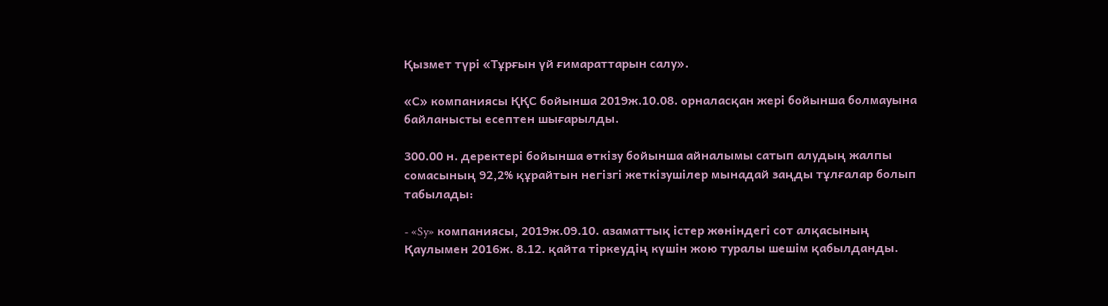Қызмет түрі «Тұрғын үй ғимараттарын салу».

«С» компаниясы ҚҚС бойынша 2019ж.10.08. орналасқан жері бойынша болмауына байланысты есептен шығарылды.

300.00 н. деректері бойынша өткізу бойынша айналымы сатып алудың жалпы сомасының 92,2% құрайтын негізгі жеткізушілер мынадай заңды тұлғалар болып табылады:

- «Sy» компаниясы, 2019ж.09.10. азаматтық істер жөніндегі сот алқасының Қаулымен 2016ж. 8.12. қайта тіркеудің күшін жою туралы шешім қабылданды.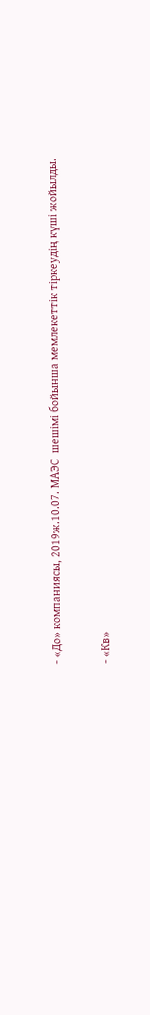- «До» компаниясы, 2019ж.10.07. МАЭС  шешімі бойынша мемлекеттік тіркеудің күші жойылды.

- «Кв»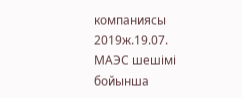компаниясы 2019ж.19.07. МАЭС шешімі бойынша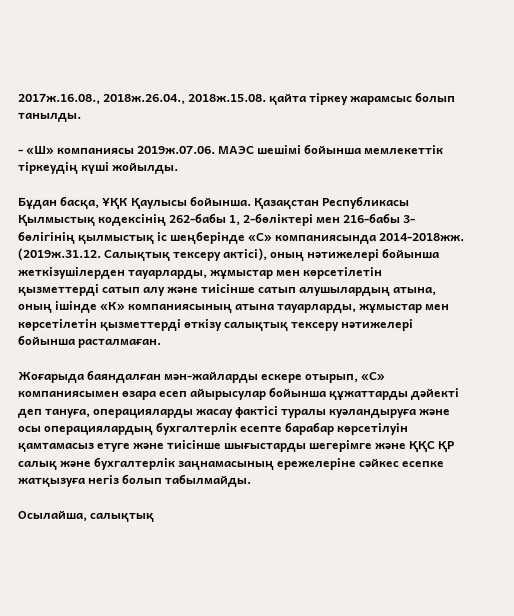2017ж.16.08., 2018ж.26.04., 2018ж.15.08. қайта тіркеу жарамсыс болып танылды.

- «Ш» компаниясы 2019ж.07.06. МАЭС шешімі бойынша мемлекеттік тіркеудің күші жойылды.

Бұдан басқа, ҰҚК Қаулысы бойынша. Қазақстан Республикасы Қылмыстық кодексінің 262-бабы 1, 2-бөліктері мен 216-бабы 3-бөлігінің қылмыстық іс шеңберінде «С» компаниясында 2014-2018жж. (2019ж.31.12. Салықтық тексеру актісі), оның нәтижелері бойынша жеткізушілерден тауарларды, жұмыстар мен көрсетілетін қызметтерді сатып алу және тиісінше сатып алушылардың атына, оның ішінде «К» компаниясының атына тауарларды, жұмыстар мен көрсетілетін қызметтерді өткізу салықтық тексеру нәтижелері бойынша расталмаған.

Жоғарыда баяндалған мән-жайларды ескере отырып, «С» компаниясымен өзара есеп айырысулар бойынша құжаттарды дәйекті деп тануға, операцияларды жасау фактісі туралы куәландыруға және осы операциялардың бухгалтерлік есепте барабар көрсетілуін қамтамасыз етуге және тиісінше шығыстарды шегерімге және ҚҚС ҚР салық және бухгалтерлік заңнамасының ережелеріне сәйкес есепке жатқызуға негіз болып табылмайды.

Осылайша, салықтық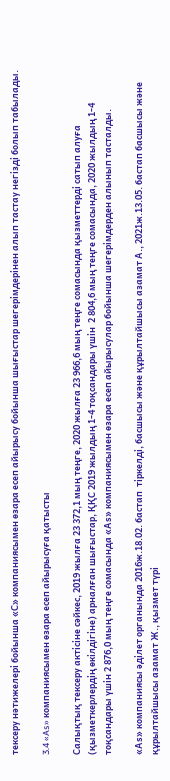тексеру нәтижелері бойынша «С» компаниясымен өзара есеп айырысу бойынша шығыстар шегерімдерінен алып тастау негізді болып табылады.

3.4 «As» компаниясымен өзара есеп айырысуға қатысты

Салықтық тексеру актісіне сәйкес, 2019 жылға 23 372,1 мың теңге, 2020 жылға 23 966,6 мың теңге сомасында қызметтерді сатып алуға (қызметкерлердің өкілдігіне) арналған шығыстар, ҚҚС 2019 жылдың 1-4 тоқсандары үшін  2 804,6 мың теңге сомасында, 2020 жылдың 1-4 тоқсандары үшін 2 876,0 мың теңге сомасында «Аs» компаниясымен өзара есеп айырысулар бойынша шегерімдерден алынып тасталды.

«Аs» компаниясы әділет органында 2016ж.18.02. бастап  тіркелді, басшысы және құрылтайшысы азамат А., 2021ж.13.05. бастап басшысы және құрылтайшысы азамат Ж., қызмет түрі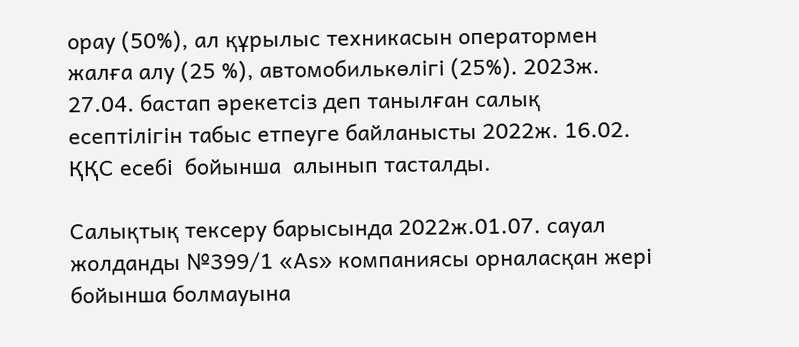орау (50%), ал құрылыс техникасын оператормен жалға алу (25 %), автомобилькөлігі (25%). 2023ж. 27.04. бастап әрекетсіз деп танылған салық есептілігін табыс етпеуге байланысты 2022ж. 16.02. ҚҚС есебі  бойынша  алынып тасталды.

Салықтық тексеру барысында 2022ж.01.07. сауал жолданды №399/1 «Аs» компаниясы орналасқан жерi  бойынша болмауына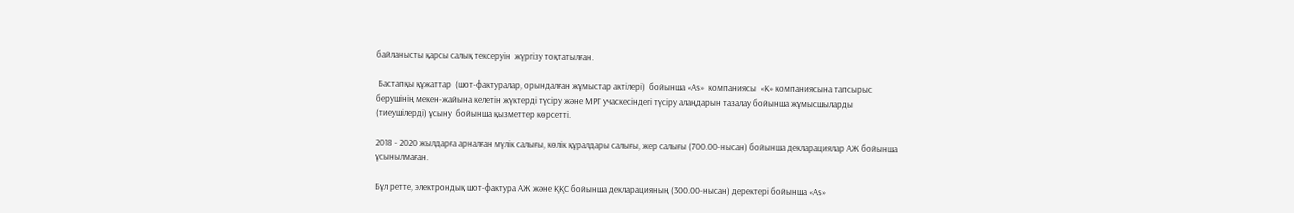байланысты қарсы салық тексеруiн  жүргiзу тоқтатылған.

 Бастапқы құжаттар  (шот-фактуралар, орындалған жұмыстар актілері)  бойынша «Аs»  компаниясы  «К» компаниясына тапсырыс берушінің мекен-жайына келетін жүктерді түсіру және МРГ учаскесіндегі түсіру алаңдарын тазалау бойынша жұмысшыларды (тиеушілерді) ұсыну  бойынша қызметтер көрсетті.

2018 - 2020 жылдарға арналған мүлік салығы, көлік құралдары салығы, жер салығы (700.00-нысан) бойынша декларациялар АЖ бойынша ұсынылмаған.

Бұл ретте, электрондық шот-фактура АЖ және ҚҚС бойынша декларацияның (300.00-нысан) деректері бойынша «Аs»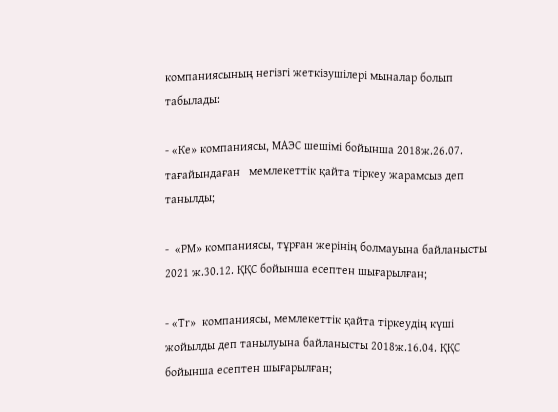компаниясының негізгі жеткізушілері мыналар болып табылады:

- «Ке» компаниясы, МАЭС шешімі бойынша 2018ж.26.07. тағайындаған   мемлекеттік қайта тіркеу жарамсыз деп танылды;

-  «РМ» компаниясы, тұрған жерінің болмауына байланысты 2021 ж.30.12. ҚҚС бойынша есептен шығарылған;

- «Тr»  компаниясы, мемлекеттік қайта тіркеудің күші жойылды деп танылуына байланысты 2018ж.16.04. ҚҚС бойынша есептен шығарылған;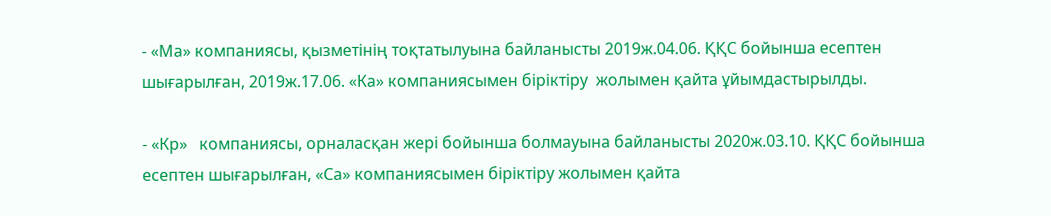- «Ма» компаниясы, қызметінің тоқтатылуына байланысты 2019ж.04.06. ҚҚС бойынша есептен шығарылған, 2019ж.17.06. «Ка» компаниясымен біріктіру  жолымен қайта ұйымдастырылды.

- «Кр»   компаниясы, орналасқан жері бойынша болмауына байланысты 2020ж.03.10. ҚҚС бойынша есептен шығарылған, «Са» компаниясымен біріктіру жолымен қайта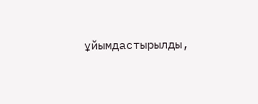ұйымдастырылды,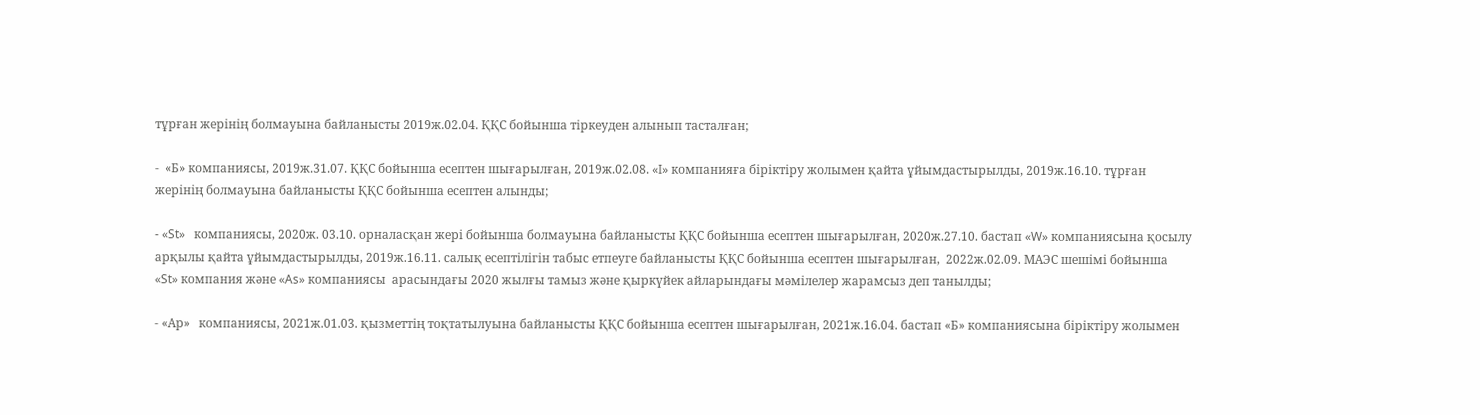тұрған жерінің болмауына байланысты 2019ж.02.04. ҚҚС бойынша тіркеуден алынып тасталған;

-  «Б» компаниясы, 2019ж.31.07. ҚҚС бойынша есептен шығарылған, 2019ж.02.08. «I» компанияға біріктіру жолымен қайта ұйымдастырылды, 2019ж.16.10. тұрған жерінің болмауына байланысты ҚҚС бойынша есептен алынды;

- «St»   компаниясы, 2020ж. 03.10. орналасқан жері бойынша болмауына байланысты ҚҚС бойынша есептен шығарылған, 2020ж.27.10. бастап «W» компаниясына қосылу арқылы қайта ұйымдастырылды, 2019ж.16.11. салық есептілігін табыс етпеуге байланысты ҚҚС бойынша есептен шығарылған,  2022ж.02.09. МАЭС шешімі бойынша «St» компания және «As» компаниясы  арасындағы 2020 жылғы тамыз және қыркүйек айларындағы мәмілелер жарамсыз деп танылды;

- «Ар»   компаниясы, 2021ж.01.03. қызметтің тоқтатылуына байланысты ҚҚС бойынша есептен шығарылған, 2021ж.16.04. бастап «Б» компаниясына біріктіру жолымен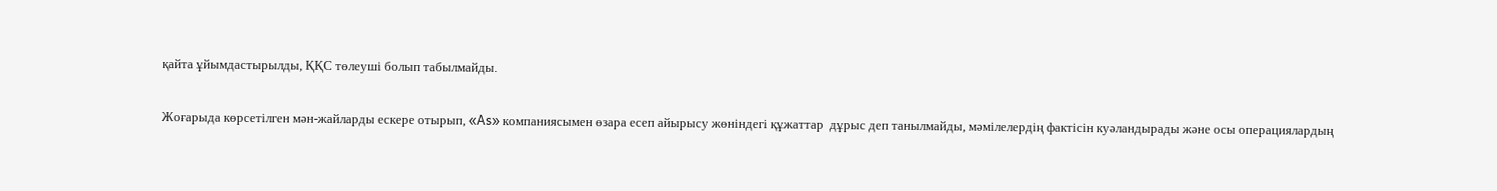қайта ұйымдастырылды, ҚҚС төлеуші болып табылмайды.

Жоғарыда көрсетiлген мән-жайларды ескере отырып, «As» компаниясымен өзара есеп айырысу жөнiндегi құжаттар  дұрыс деп танылмайды, мәмiлелердiң фактiсiн куәландырады және осы операциялардың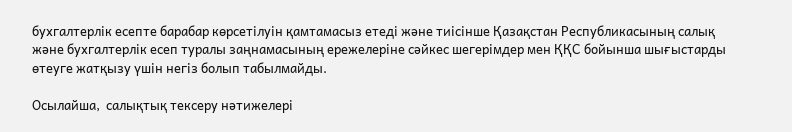бухгалтерлiк есепте барабар көрсетiлуiн қамтамасыз етедi және тиiсiнше Қазақстан Республикасының салық және бухгалтерлiк есеп туралы заңнамасының ережелерiне сәйкес шегерiмдер мен ҚҚС бойынша шығыстарды өтеуге жатқызу үшiн негіз болып табылмайды.

Осылайша,  салықтық тексеру нәтижелері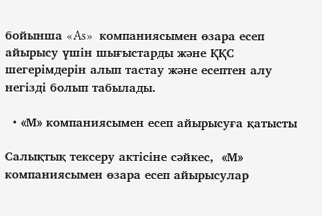бойынша «As»  компаниясымен өзара есеп айырысу үшін шығыстарды және ҚҚС шегерімдерін алып тастау және есептен алу негізді болып табылады.

  • «М» компаниясымен есеп айырысуға қатысты

Салықтық тексеру актісіне сәйкес,  «М» компаниясымен өзара есеп айырысулар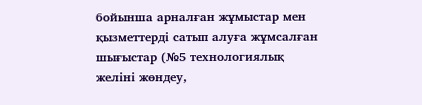бойынша арналған жұмыстар мен қызметтерді сатып алуға жұмсалған шығыстар (№5 технологиялық желіні жөндеу,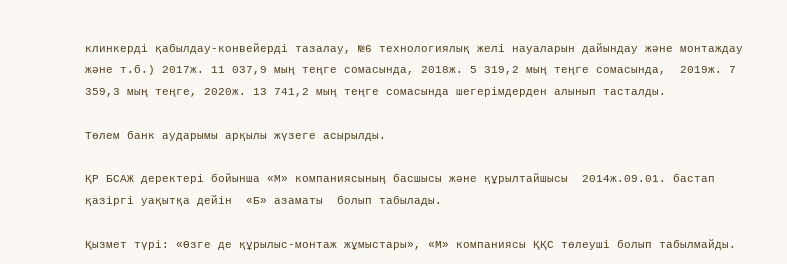клинкерді қабылдау-конвейерді тазалау, №6 технологиялық желі науаларын дайындау және монтаждау және т.б.) 2017ж. 11 037,9 мың теңге сомасында, 2018ж. 5 319,2 мың теңге сомасында,  2019ж. 7 359,3 мың теңге, 2020ж. 13 741,2 мың теңге сомасында шегерімдерден алынып тасталды.

Төлем банк аударымы арқылы жүзеге асырылды.

ҚР БСАЖ деректері бойынша «М» компаниясының басшысы және құрылтайшысы  2014ж.09.01. бастап қазіргі уақытқа дейін  «Б» азаматы  болып табылады.

Қызмет түрі: «Өзге де құрылыс-монтаж жұмыстары», «М» компаниясы ҚҚС төлеуші болып табылмайды.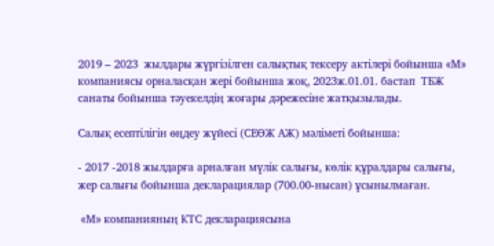2019 – 2023  жылдары жүргізілген салықтық тексеру актілері бойынша «М» компаниясы орналасқан жері бойынша жоқ, 2023ж.01.01. бастап  ТБЖ санаты бойынша тәуекелдің жоғары дәрежесіне жатқызылады.

Салық есептілігін өңдеу жүйесі (СЕӨЖ АЖ) мәліметі бойынша:

- 2017 -2018 жылдарға арналған мүлік салығы, көлік құралдары салығы, жер салығы бойынша декларациялар (700.00-нысан) ұсынылмаған.

 «М» компанияның КТС декларациясына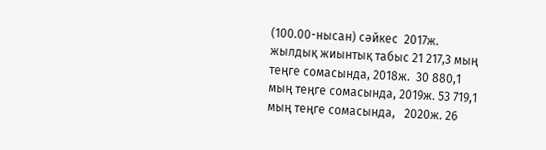(100.00-нысан) сәйкес  2017ж. жылдық жиынтық табыс 21 217,3 мың теңге сомасында, 2018ж.  30 880,1 мың теңге сомасында, 2019ж. 53 719,1 мың теңге сомасында,   2020ж. 26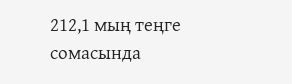212,1 мың теңге сомасында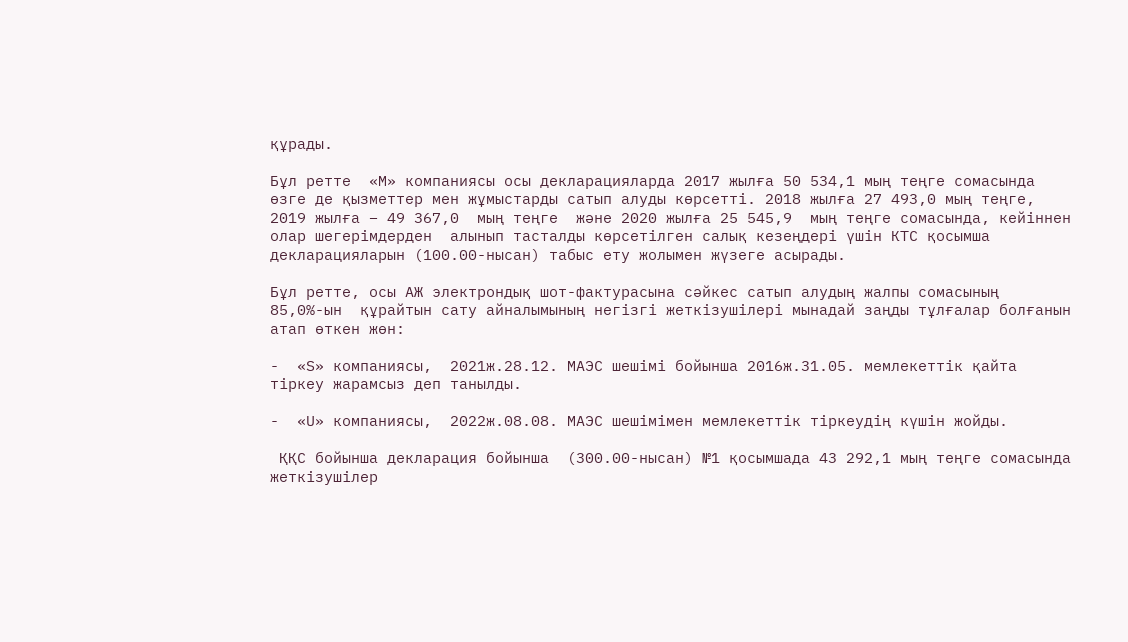құрады.

Бұл ретте  «М» компаниясы осы декларацияларда 2017 жылға 50 534,1 мың теңге сомасында өзге де қызметтер мен жұмыстарды сатып алуды көрсетті. 2018 жылға 27 493,0 мың теңге, 2019 жылға – 49 367,0  мың теңге  және 2020 жылға 25 545,9  мың теңге сомасында, кейіннен олар шегерімдерден  алынып тасталды көрсетiлген салық кезеңдерi үшiн КТС қосымша декларацияларын (100.00-нысан) табыс ету жолымен жүзеге асырады.

Бұл ретте, осы АЖ электрондық шот-фактурасына сәйкес сатып алудың жалпы сомасының 85,0%-ын  құрайтын сату айналымының негізгі жеткізушілері мынадай заңды тұлғалар болғанын  атап өткен жөн:

-  «S» компаниясы,  2021ж.28.12. МАЭС шешімі бойынша 2016ж.31.05. мемлекеттік қайта тіркеу жарамсыз деп танылды.

-  «U» компаниясы,  2022ж.08.08. МАЭС шешімімен мемлекеттік тіркеудің күшін жойды.

 ҚҚС бойынша декларация бойынша  (300.00-нысан) №1 қосымшада 43 292,1 мың теңге сомасында жеткізушілер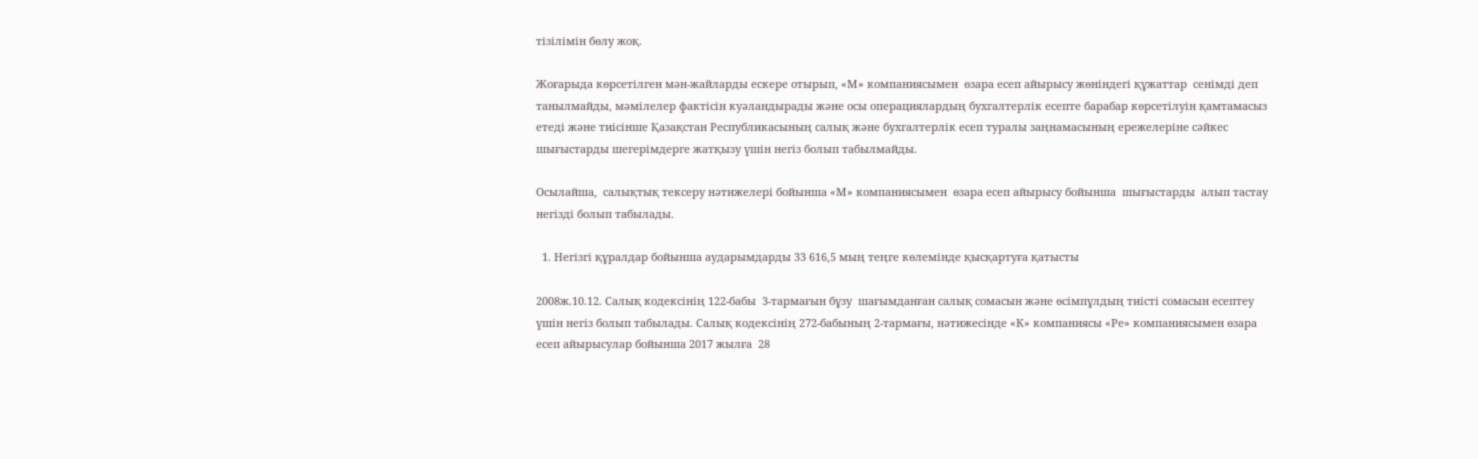тізілімін бөлу жоқ.

Жоғарыда көрсетiлген мән-жайларды ескере отырып, «М» компаниясымен  өзара есеп айырысу жөнiндегi құжаттар  сенiмдi деп танылмайды, мәмiлелер фактiсiн куәландырады және осы операциялардың бухгалтерлiк есепте барабар көрсетiлуiн қамтамасыз етедi және тиiсiнше Қазақстан Республикасының салық және бухгалтерлiк есеп туралы заңнамасының ережелерiне сәйкес шығыстарды шегерiмдерге жатқызу үшiн негiз болып табылмайды.

Осылайша,  салықтық тексеру нәтижелері бойынша «М» компаниясымен  өзара есеп айырысу бойынша  шығыстарды  алып тастау негізді болып табылады.

  1. Негізгі құралдар бойынша аударымдарды 33 616,5 мың теңге көлемінде қысқартуға қатысты

2008ж.10.12. Салық кодексінің 122-бабы  3-тармағын бұзу  шағымданған салық сомасын және өсімпұлдың тиісті сомасын есептеу үшін негіз болып табылады. Салық кодексінің 272-бабының 2-тармағы, нәтижесінде «К» компаниясы «Ре» компаниясымен өзара есеп айырысулар бойынша 2017 жылға  28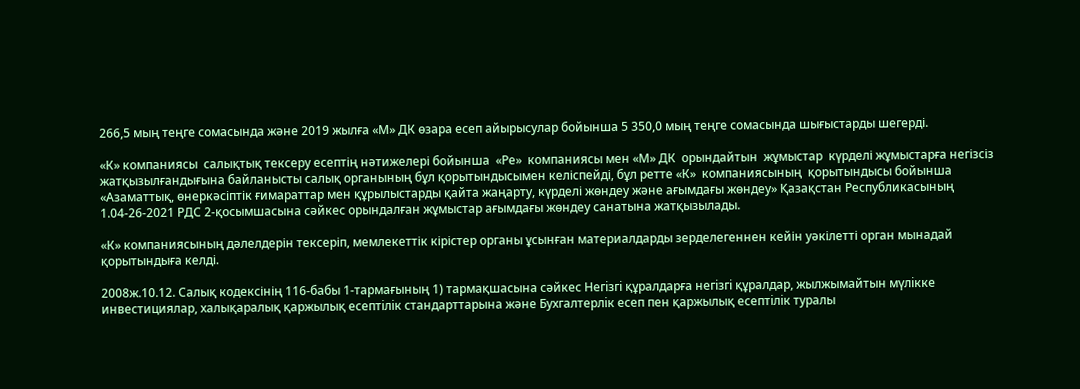266,5 мың теңге сомасында және 2019 жылға «М» ДК өзара есеп айырысулар бойынша 5 350,0 мың теңге сомасында шығыстарды шегерді.

«К» компаниясы  салықтық тексеру есептің нәтижелері бойынша  «Ре»  компаниясы мен «М» ДК  орындайтын  жұмыстар  күрделі жұмыстарға негізсіз жатқызылғандығына байланысты салық органының бұл қорытындысымен келіспейді, бұл ретте «К»  компаниясының  қорытындысы бойынша  «Азаматтық, өнеркәсіптік ғимараттар мен құрылыстарды қайта жаңарту, күрделі жөндеу және ағымдағы жөндеу» Қазақстан Республикасының 1.04-26-2021 РДС 2-қосымшасына сәйкес орындалған жұмыстар ағымдағы жөндеу санатына жатқызылады.

«К» компаниясының дәлелдерін тексеріп, мемлекеттік кірістер органы ұсынған материалдарды зерделегеннен кейін уәкілетті орган мынадай қорытындыға келді.

2008ж.10.12. Салық кодексінің 116-бабы 1-тармағының 1) тармақшасына сәйкес Негiзгi құралдарға негiзгi құралдар, жылжымайтын мүлiкке инвестициялар, халықаралық қаржылық есептiлiк стандарттарына және Бухгалтерлiк есеп пен қаржылық есептiлiк туралы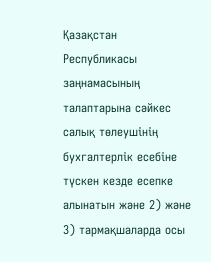Қазақстан Республикасы заңнамасының талаптарына сәйкес салық төлеушiнiң бухгалтерлiк есебiне түскен кезде есепке алынатын және 2) және 3) тармақшаларда осы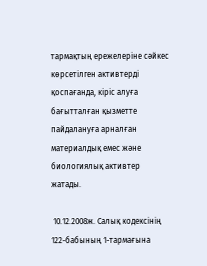тармақтың ережелеріне сәйкес көрсетiлген активтердi қоспағанда, кiрiс алуға бағытталған қызметте пайдалануға арналған материалдық емес және биологиялық активтер жатады.

 10.12.2008ж. Салық кодексінің 122-бабының 1-тармағына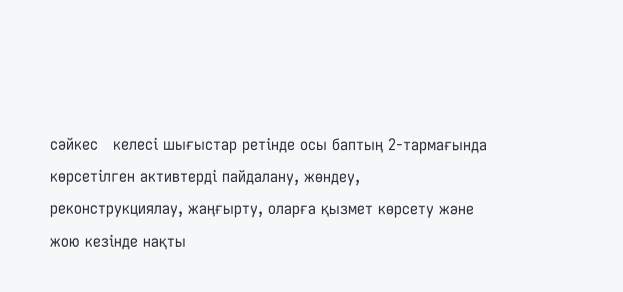сәйкес   келесі шығыстар ретінде осы баптың 2-тармағында көрсетілген активтерді пайдалану, жөндеу, реконструкциялау, жаңғырту, оларға қызмет көрсету және жою кезінде нақты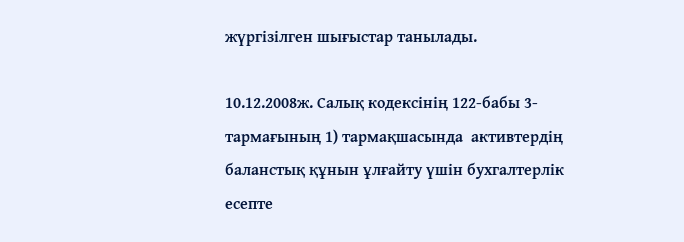жүргізілген шығыстар танылады.

10.12.2008ж. Салық кодексінің 122-бабы 3-тармағының 1) тармақшасында  активтердің баланстық құнын ұлғайту үшін бухгалтерлік есепте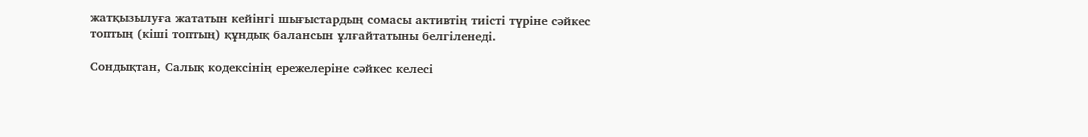жатқызылуға жататын кейінгі шығыстардың сомасы активтің тиісті түріне сәйкес топтың (кіші топтың) құндық балансын ұлғайтатыны белгіленеді.

Сондықтан, Салық кодексiнiң ережелерiне сәйкес келесi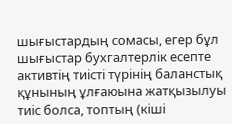шығыстардың сомасы, егер бұл шығыстар бухгалтерлiк есепте активтiң тиiстi түрiнiң баланстық құнының ұлғаюына жатқызылуы тиiс болса, топтың (кiшi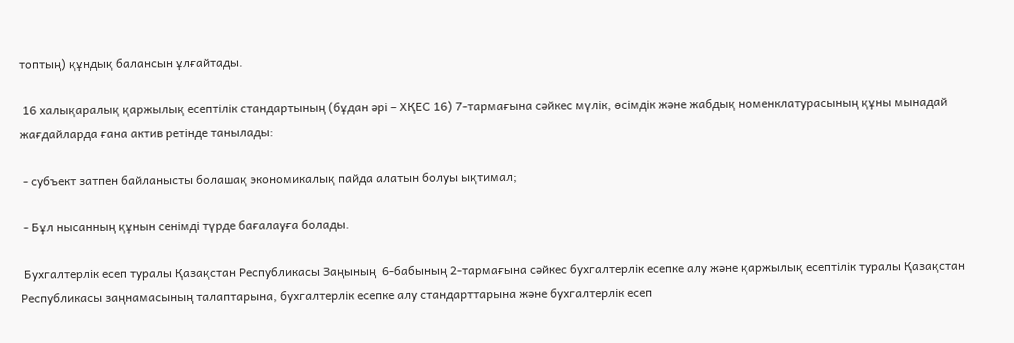топтың) құндық балансын ұлғайтады.

 16 халықаралық қаржылық есептілік стандартының (бұдан әрі – ХҚЕС 16) 7-тармағына сәйкес мүлік, өсімдік және жабдық номенклатурасының құны мынадай жағдайларда ғана актив ретінде танылады:

 - субъект затпен байланысты болашақ экономикалық пайда алатын болуы ықтимал;

 - Бұл нысанның құнын сенімді түрде бағалауға болады.

 Бухгалтерлiк есеп туралы Қазақстан Республикасы Заңының  6-бабының 2-тармағына сәйкес бухгалтерлiк есепке алу және қаржылық есептiлiк туралы Қазақстан Республикасы заңнамасының талаптарына, бухгалтерлiк есепке алу стандарттарына және бухгалтерлiк есеп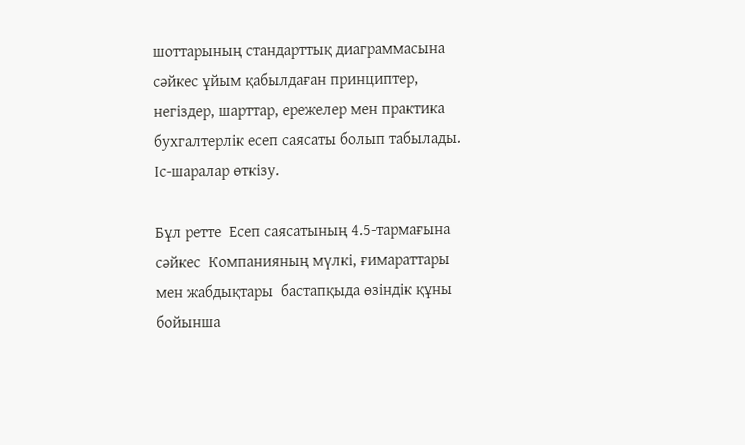шоттарының стандарттық диаграммасына сәйкес ұйым қабылдаған принциптер, негiздер, шарттар, ережелер мен практика бухгалтерлiк есеп саясаты болып табылады. Іс-шаралар өткізу.

Бұл ретте  Есеп саясатының 4.5-тармағына сәйкес  Компанияның мүлкі, ғимараттары мен жабдықтары  бастапқыда өзіндік құны бойынша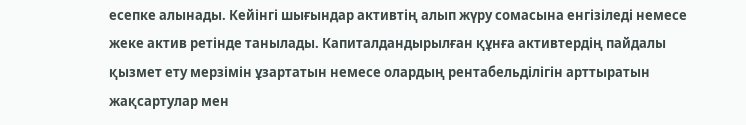есепке алынады. Кейінгі шығындар активтің алып жүру сомасына енгізіледі немесе жеке актив ретінде танылады. Капиталдандырылған құнға активтердің пайдалы қызмет ету мерзімін ұзартатын немесе олардың рентабельділігін арттыратын жақсартулар мен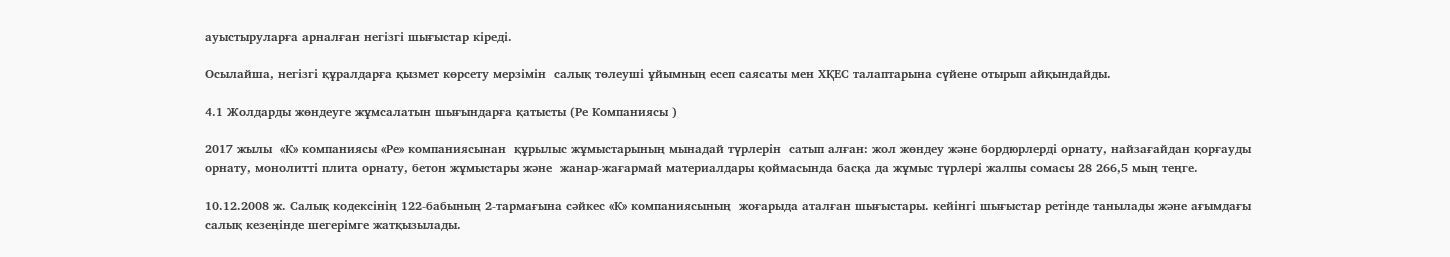ауыстыруларға арналған негізгі шығыстар кіреді.

Осылайша, негізгі құралдарға қызмет көрсету мерзімін  салық төлеуші ұйымның есеп саясаты мен ХҚЕС талаптарына сүйене отырып айқындайды.

4.1 Жолдарды жөндеуге жұмсалатын шығындарға қатысты (Ре Компаниясы )

2017 жылы  «К» компаниясы «Ре» компаниясынан  құрылыс жұмыстарының мынадай түрлерін  сатып алған: жол жөндеу және бордюрлерді орнату, найзағайдан қорғауды орнату, монолитті плита орнату, бетон жұмыстары және  жанар-жағармай материалдары қоймасында басқа да жұмыс түрлері жалпы сомасы 28 266,5 мың теңге.

10.12.2008 ж. Салық кодексінің 122-бабының 2-тармағына сәйкес «К» компаниясының  жоғарыда аталған шығыстары. кейінгі шығыстар ретінде танылады және ағымдағы салық кезеңінде шегерімге жатқызылады.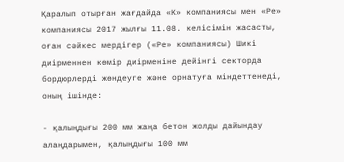Қаралып отырған жағдайда «К» компаниясы мен «Ре» компаниясы 2017 жылғы 11.08. келісімін жасасты, оған сәйкес мердігер («Ре» компаниясы) Шикі диірменнен көмір диірменіне дейінгі секторда бордюрлерді жөндеуге және орнатуға міндеттенеді, оның ішінде:

- қалыңдығы 200 мм жаңа бетон жолды дайындау алаңдарымен, қалыңдығы 100 мм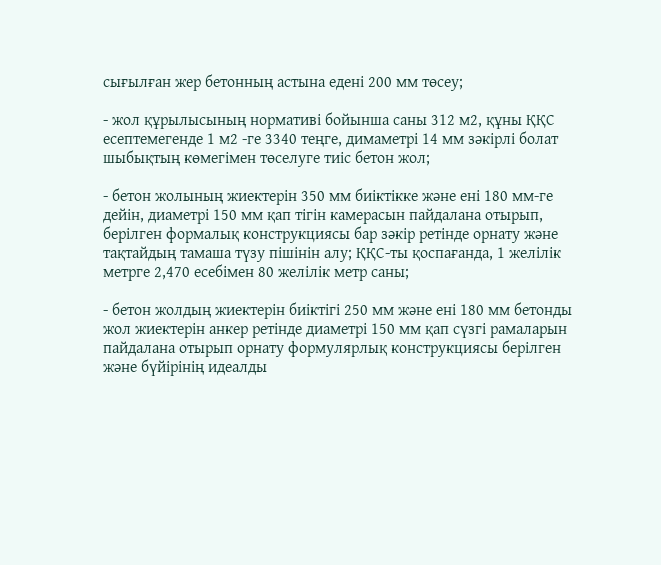сығылған жер бетонның астына едені 200 мм төсеу;

- жол құрылысының нормативі бойынша саны 312 м2, құны ҚҚС есептемегенде 1 м2 -ге 3340 теңге, димаметрі 14 мм зәкірлі болат шыбықтың көмегімен төселуге тиіс бетон жол;

- бетон жолының жиектерін 350 мм биіктікке және ені 180 мм-ге дейін, диаметрі 150 мм қап тігін камерасын пайдалана отырып, берілген формалық конструкциясы бар зәкір ретінде орнату және тақтайдың тамаша түзу пішінін алу; ҚҚС-ты қоспағанда, 1 желілік метрге 2,470 есебімен 80 желілік метр саны;

- бетон жолдың жиектерін биіктігі 250 мм және ені 180 мм бетонды жол жиектерін анкер ретінде диаметрі 150 мм қап сүзгі рамаларын пайдалана отырып орнату формулярлық конструкциясы берілген және бүйірінің идеалды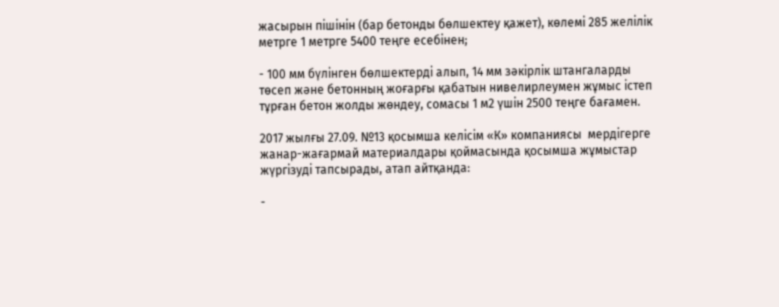жасырын пішінін (бар бетонды бөлшектеу қажет), көлемі 285 желілік метрге 1 метрге 5400 теңге есебінен;

- 100 мм бүлінген бөлшектерді алып, 14 мм зәкірлік штангаларды төсеп және бетонның жоғарғы қабатын нивелирлеумен жұмыс істеп тұрған бетон жолды жөндеу, сомасы 1 м2 үшін 2500 теңге бағамен.

2017 жылғы 27.09. №13 қосымша келісім «К» компаниясы  мердігерге жанар-жағармай материалдары қоймасында қосымша жұмыстар жүргізуді тапсырады, атап айтқанда:

-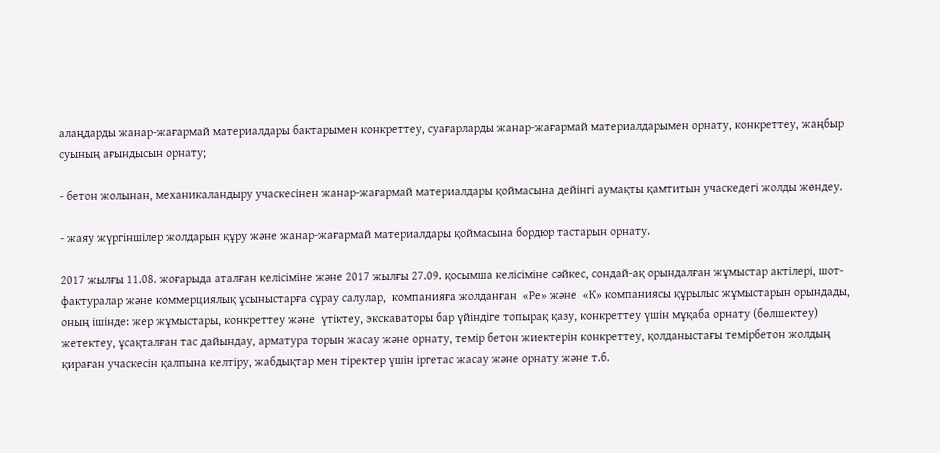алаңдарды жанар-жағармай материалдары бактарымен конкреттеу, суағарларды жанар-жағармай материалдарымен орнату, конкреттеу, жаңбыр суының ағындысын орнату;

- бетон жолынан, механикаландыру учаскесінен жанар-жағармай материалдары қоймасына дейінгі аумақты қамтитын учаскедегі жолды жөндеу.

- жаяу жүргіншілер жолдарын құру және жанар-жағармай материалдары қоймасына бордюр тастарын орнату.

2017 жылғы 11.08. жоғарыда аталған келісіміне және 2017 жылғы 27.09. қосымша келісіміне сәйкес, сондай-ақ орындалған жұмыстар актілері, шот-фактуралар және коммерциялық ұсыныстарға сұрау салулар,  компанияға жолданған  «Ре» және  «К» компаниясы құрылыс жұмыстарын орындады, оның ішінде: жер жұмыстары, конкреттеу және  үтіктеу, экскаваторы бар үйіндіге топырақ қазу, конкреттеу үшін мұқаба орнату (бөлшектеу) жетектеу, ұсақталған тас дайындау, арматура торын жасау және орнату, темір бетон жиектерін конкреттеу, қолданыстағы темірбетон жолдың қираған учаскесін қалпына келтіру, жабдықтар мен тіректер үшін іргетас жасау және орнату және т.б.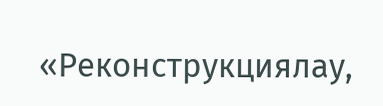«Реконструкциялау,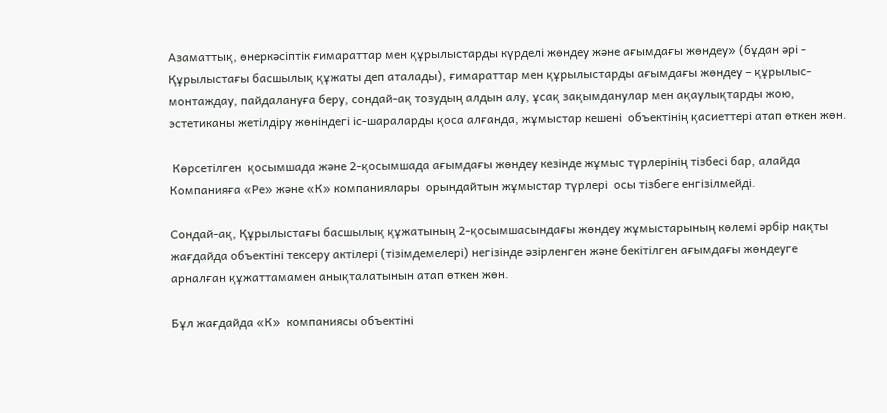Азаматтық, өнеркәсіптік ғимараттар мен құрылыстарды күрделі жөндеу және ағымдағы жөндеу» (бұдан әрі - Құрылыстағы басшылық құжаты деп аталады), ғимараттар мен құрылыстарды ағымдағы жөндеу – құрылыс-монтаждау, пайдалануға беру, сондай-ақ тозудың алдын алу, ұсақ зақымданулар мен ақаулықтарды жою, эстетиканы жетілдіру жөніндегі іс-шараларды қоса алғанда, жұмыстар кешені  объектінің қасиеттері атап өткен жөн.

 Көрсетілген  қосымшада және 2-қосымшада ағымдағы жөндеу кезінде жұмыс түрлерінің тізбесі бар, алайда Компанияға «Ре» және «К» компаниялары  орындайтын жұмыстар түрлері  осы тізбеге енгізілмейді.

Сондай-ақ, Құрылыстағы басшылық құжатының 2-қосымшасындағы жөндеу жұмыстарының көлемі әрбір нақты жағдайда объектіні тексеру актілері (тізімдемелері) негізінде әзірленген және бекітілген ағымдағы жөндеуге арналған құжаттамамен анықталатынын атап өткен жөн.

Бұл жағдайда «К»  компаниясы объектiнi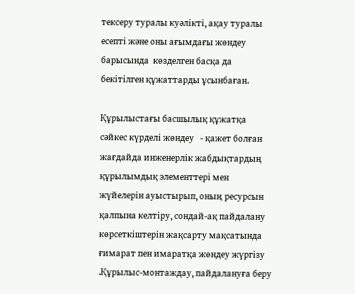тексеру туралы куәлiктi, ақау туралы есептi және оны ағымдағы жөндеу барысында  көзделген басқа да бекiтiлген құжаттарды ұсынбаған.

Құрылыстағы басшылық құжатқа сәйкес күрделі жөндеу   - қажет болған жағдайда инженерлік жабдықтардың құрылымдық элементтері мен жүйелерін ауыстырып, оның ресурсын қалпына келтіру, сондай-ақ пайдалану көрсеткіштерін жақсарту мақсатында ғимарат пен имаратқа жөндеу жүргізу .Құрылыс-монтаждау, пайдалануға беру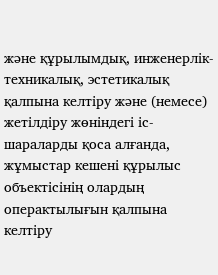және құрылымдық, инженерлік-техникалық, эстетикалық қалпына келтіру және (немесе) жетілдіру жөніндегі іс-шараларды қоса алғанда, жұмыстар кешені құрылыс объектісінің олардың операктылығын қалпына келтіру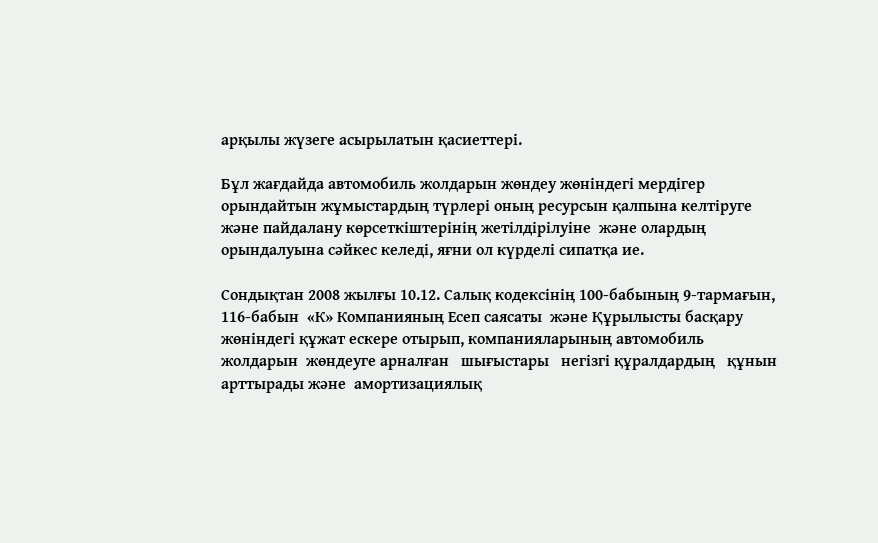арқылы жүзеге асырылатын қасиеттері.

Бұл жағдайда автомобиль жолдарын жөндеу жөнiндегi мердiгер орындайтын жұмыстардың түрлерi оның ресурсын қалпына келтiруге және пайдалану көрсеткiштерiнiң жетiлдiрiлуiне  және олардың орындалуына сәйкес келедi, яғни ол күрделi сипатқа ие.

Сондықтан 2008 жылғы 10.12. Салық кодексінің 100-бабының 9-тармағын, 116-бабын  «К» Компанияның Есеп саясаты  және Құрылысты басқару жөніндегі құжат ескере отырып, компанияларының автомобиль жолдарын  жөндеуге арналған   шығыстары   негізгі құралдардың   құнын арттырады және  амортизациялық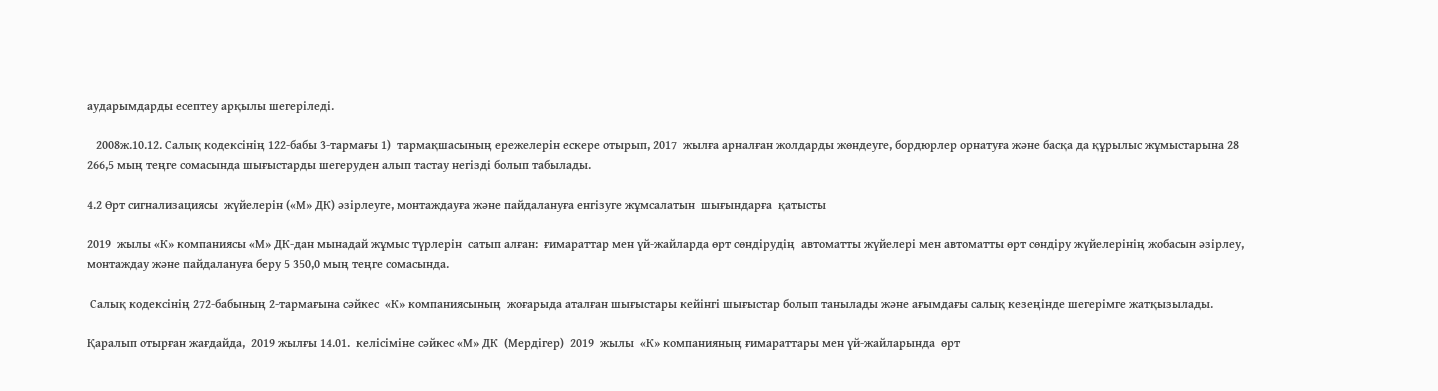аударымдарды есептеу арқылы шегеріледі.

   2008ж.10.12. Салық кодексінің 122-бабы 3-тармағы 1)  тармақшасының ережелерін ескере отырып, 2017  жылға арналған жолдарды жөндеуге, бордюрлер орнатуға және басқа да құрылыс жұмыстарына 28 266,5 мың теңге сомасында шығыстарды шегеруден алып тастау негізді болып табылады.

4.2 Өрт сигнализациясы  жүйелерін («М» ДК) әзірлеуге, монтаждауға және пайдалануға енгізуге жұмсалатын  шығындарға  қатысты

2019  жылы «К» компаниясы «М» ДК-дан мынадай жұмыс түрлерін  сатып алған:  ғимараттар мен үй-жайларда өрт сөндірудің  автоматты жүйелері мен автоматты өрт сөндіру жүйелерінің жобасын әзірлеу, монтаждау және пайдалануға беру 5 350,0 мың теңге сомасында.

 Салық кодексінің 272-бабының 2-тармағына сәйкес  «К» компаниясының  жоғарыда аталған шығыстары кейінгі шығыстар болып танылады және ағымдағы салық кезеңінде шегерімге жатқызылады.

Қаралып отырған жағдайда,  2019 жылғы 14.01.  келісіміне сәйкес «М» ДК  (Мердігер)  2019  жылы  «К» компанияның ғимараттары мен үй-жайларында  өрт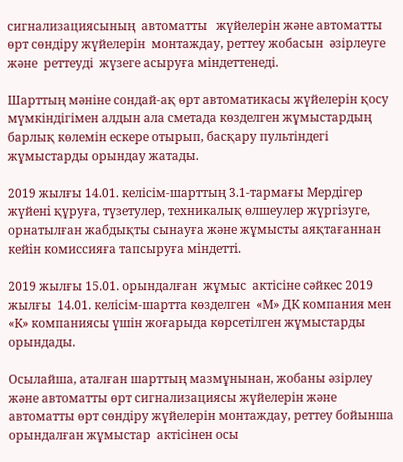сигнализациясының  автоматты   жүйелерін және автоматты өрт сөндіру жүйелерін  монтаждау, реттеу жобасын  әзірлеуге және  реттеуді  жүзеге асыруға міндеттенеді.

Шарттың мәніне сондай-ақ өрт автоматикасы жүйелерін қосу мүмкіндігімен алдын ала сметада көзделген жұмыстардың барлық көлемін ескере отырып, басқару пультіндегі жұмыстарды орындау жатады.

2019 жылғы 14.01. келісім-шарттың 3.1-тармағы Мердiгер жүйенi құруға, түзетулер, техникалық өлшеулер жүргiзуге, орнатылған жабдықты сынауға және жұмысты аяқтағаннан кейiн комиссияға тапсыруға мiндеттi.

2019 жылғы 15.01. орындалған  жұмыс  актісіне сәйкес 2019 жылғы  14.01. келісім-шартта көзделген  «М» ДК компания мен «К» компаниясы үшін жоғарыда көрсетілген жұмыстарды орындады.

Осылайша, аталған шарттың мазмұнынан, жобаны әзірлеу және автоматты өрт сигнализациясы жүйелерін және автоматты өрт сөндіру жүйелерін монтаждау, реттеу бойынша  орындалған жұмыстар  актісінен осы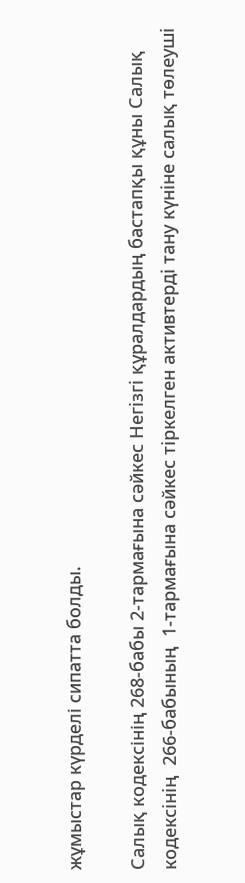жұмыстар күрделі сипатта болды.

Салық кодексінің 268-бабы 2-тармағына сәйкес Негiзгi құралдардың бастапқы құны Салық кодексiнiң  266-бабының  1-тармағына сәйкес тiркелген активтердi тану күнiне салық төлеушi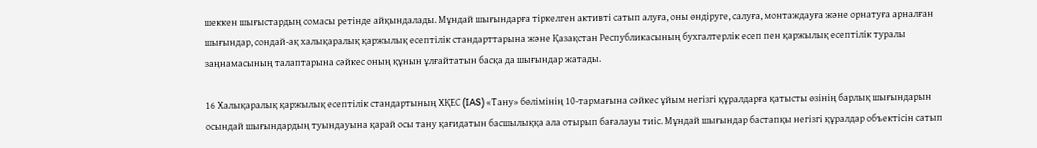шеккен шығыстардың сомасы ретінде айқындалады. Мұндай шығындарға тіркелген активті сатып алуға, оны өндіруге, салуға, монтаждауға және орнатуға арналған шығындар, сондай-ақ халықаралық қаржылық есептілік стандарттарына және Қазақстан Республикасының бухгалтерлік есеп пен қаржылық есептілік туралы заңнамасының талаптарына сәйкес оның құнын ұлғайтатын басқа да шығындар жатады.

16 Халықаралық қаржылық есептілік стандартының ХҚЕС (IAS) «Тану» бөлімінің 10-тармағына сәйкес ұйым негізгі құралдарға қатысты өзінің барлық шығындарын осындай шығындардың туындауына қарай осы тану қағидатын басшылыққа ала отырып бағалауы тиіс. Мұндай шығындар бастапқы негізгі құралдар объектісін сатып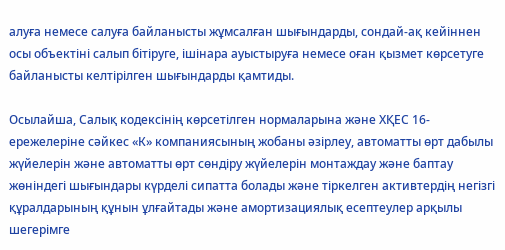алуға немесе салуға байланысты жұмсалған шығындарды, сондай-ақ кейіннен осы объектіні салып бітіруге, ішінара ауыстыруға немесе оған қызмет көрсетуге байланысты келтірілген шығындарды қамтиды.

Осылайша, Салық кодексінің көрсетілген нормаларына және ХҚЕС 16-ережелеріне сәйкес «К» компаниясының жобаны әзірлеу, автоматты өрт дабылы жүйелерін және автоматты өрт сөндіру жүйелерін монтаждау және баптау жөніндегі шығындары күрделі сипатта болады және тіркелген активтердің негізгі құралдарының құнын ұлғайтады және амортизациялық есептеулер арқылы шегерімге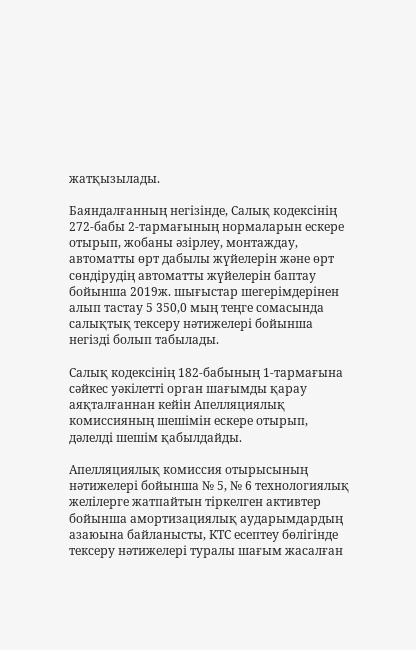жатқызылады.

Баяндалғанның негізінде, Салық кодексінің 272-бабы 2-тармағының нормаларын ескере отырып, жобаны әзірлеу, монтаждау, автоматты өрт дабылы жүйелерін және өрт сөндірудің автоматты жүйелерін баптау бойынша 2019ж. шығыстар шегерімдерінен алып тастау 5 350,0 мың теңге сомасында салықтық тексеру нәтижелері бойынша негізді болып табылады.

Салық кодексінің 182-бабының 1-тармағына сәйкес уәкілетті орган шағымды қарау аяқталғаннан кейін Апелляциялық комиссияның шешімін ескере отырып, дәлелді шешім қабылдайды.

Апелляциялық комиссия отырысының нәтижелері бойынша № 5, № 6 технологиялық желілерге жатпайтын тіркелген активтер бойынша амортизациялық аударымдардың азаюына байланысты, КТС есептеу бөлігінде тексеру нәтижелері туралы шағым жасалған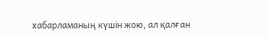хабарламаның күшін жою, ал қалған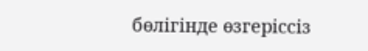бөлігінде өзгеріссіз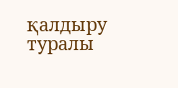қалдыру туралы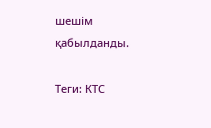шешім қабылданды.

Теги: КТС